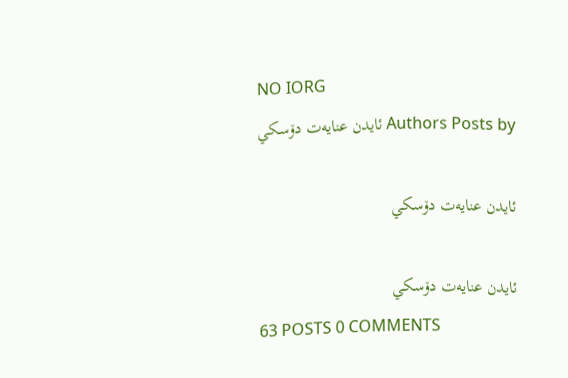NO IORG
Authors Posts by ئايدن عنايه‌ت دۆسكي

ئايدن عنايه‌ت دۆسكي

ئايدن عنايه‌ت دۆسكي
63 POSTS 0 COMMENTS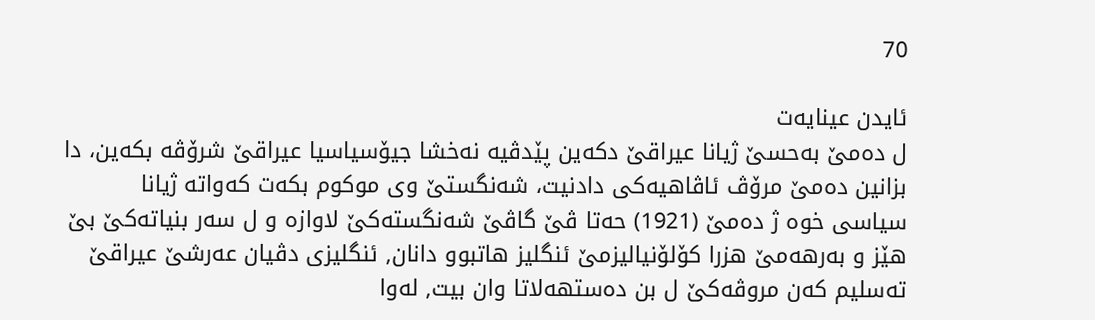70

ئایدن عینایه‌ت
ل ده‌مێ به‌حسێ ژیانا عیراقێ دكه‌ین پێدڤیه‌ نه‌خشا جیۆسیاسیا عیراقێ شرۆڤه‌ بكه‌ین، دا بزانین ده‌مێ مرۆڤ ئاڤاهیه‌كى دادنیت، شه‌نگستێ وى موكوم بكه‌ت كه‌واته‌ ژیانا سیاسى خوه‌ ژ ده‌مێ (1921) حه‌تا ڤێ گاڤێ شه‌نگسته‌كێ لاوازه‌ و ل سه‌ر بنیاته‌كێ بێ هێز و به‌رهه‌مێ هزرا كۆلۆنیالیزمێ ئنگلیز هاتبوو دانان, ئنگلیزى دڤیان عه‌رشێ عیراقێ ته‌سلیم كه‌ن مروڤه‌كێ ل بن ده‌ستهه‌لاتا وان بیت, له‌وا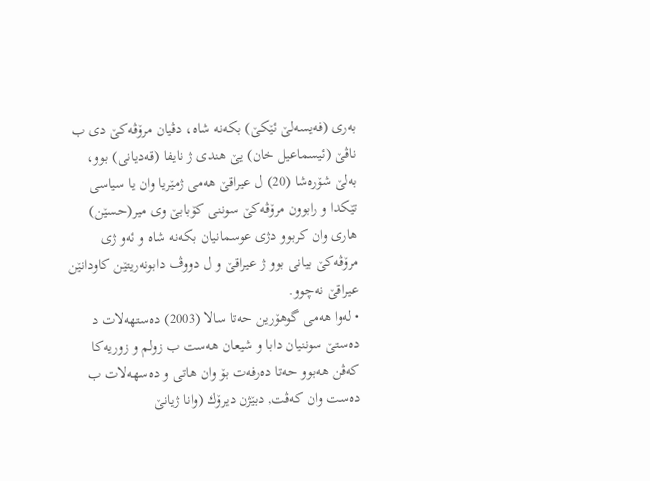به‌رى (فه‌یسه‌لێ ئێكێ) بكه‌نه‌ شاه، دڤیان مرۆڤه‌كێ دى ب ناڤێ (ئیسماعیل خان) یێ هندى ژ نایفا (قه‌دیانى) بوو، به‌لێ شۆره‌شا (20) ل عیراقێ هه‌مى ژمێریا وان یا سیاسى تێكدا و رابوون مرۆڤه‌كێ سوننى كۆبابێ وى میر(حسێن) هارى وان كربوو دژى عوسمانیان بكه‌نه‌ شاه و ئه‌و ژى مرۆڤه‌كێ بیانى بوو ژ عیراقێ و ل دووڤ دابونه‌ریتێن كاودانێن عیراقێ نه‌چوو.
• له‌وا هه‌مى گوهۆرین حه‌تا سالا (2003) ده‌ستهه‌لات د ده‌ستێ سوننیان دابا و شیعان هه‌ست ب زولم و زوریه‌كا كه‌ڤن هه‌بوو حه‌تا ده‌رفه‌ت بۆ وان هاتى و ده‌سهه‌لات ب ده‌ست وان كه‌ڤت, دبێژن دیرۆك (وانا ژیانێ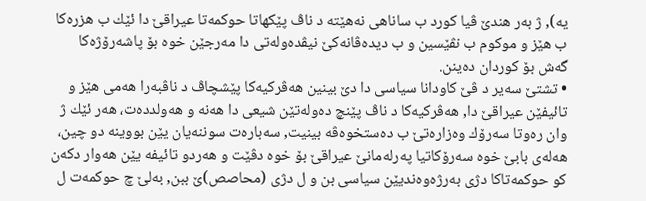یه‌), ژ به‌ر هندێ ڤیا كورد ب ساناهى نه‌هێته‌ د ناڤ پێكهاتا حوكمه‌تا عیراقێ دا ئێك ب هزره‌كا ب هێز و موكوم ب نڤێسین و ب دیده‌ڤانه‌كێ نیڤده‌وله‌تى دا مه‌رجێن خوه‌ بۆ پاشه‌رۆژه‌كا گه‌ش بۆ كوردان ده‌ینن.
• تشتێ سه‌یر د ڤێ كاودانا سیاسى دا دێ بینین هه‌ڤركیه‌كا پێشچاڤ د ناڤبه‌را هه‌مى هێز و تائیفێن عیراقێ دا, هه‌ڤركیه‌كا د ناڤ پێنچ ده‌وله‌تێن شیعى دا هه‌نه‌ و هه‌ولدده‌ت، هه‌ر ئێك ژ وان ره‌وتا سه‌رۆك وه‌زاره‌تێ ب ده‌ستخوه‌ڤه‌ بینیت, سه‌باره‌ت سوننه‌یان یێن بووینه‌ دو چین، هه‌له‌ى بابێ خوه‌ سه‌رۆكاتیا په‌رله‌مانێ عیراقێ بۆ خوه‌ دڤێت و هه‌ردو تائیفه‌ یێن هه‌وار دكه‌ن كو حوكمه‌تاكا دژى به‌رژه‌وه‌ندیێن سیاسى بن و ل دژى (محاصص)ێ ببن, به‌لێ چ حوكمه‌ت ل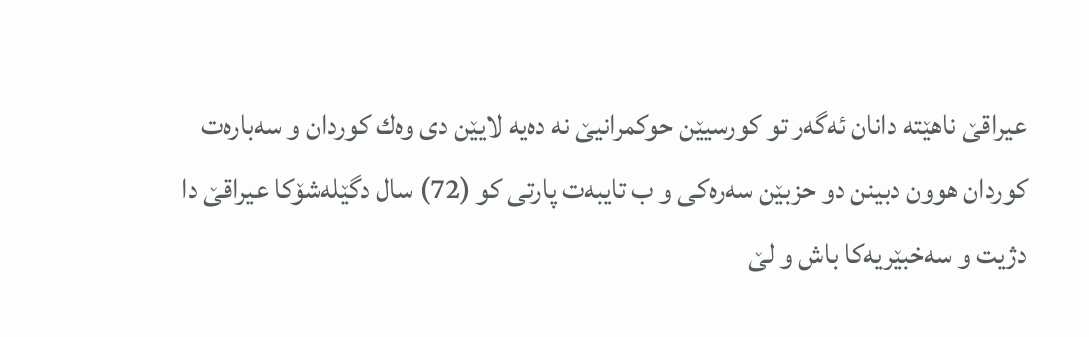عیراقێ ناهێته‌ دانان ئه‌گه‌ر تو كورسیێن حوكمرانیێ نه‌ ده‌یه‌ لایێن دى وه‌ك كوردان و سه‌باره‌ت كوردان هوون دبینن دو حزبێن سه‌ره‌كى و ب تایبه‌ت پارتى كو (72) سال دگێله‌شۆكا عیراقێ دا دژیت و سه‌خبێریه‌كا باش و لێ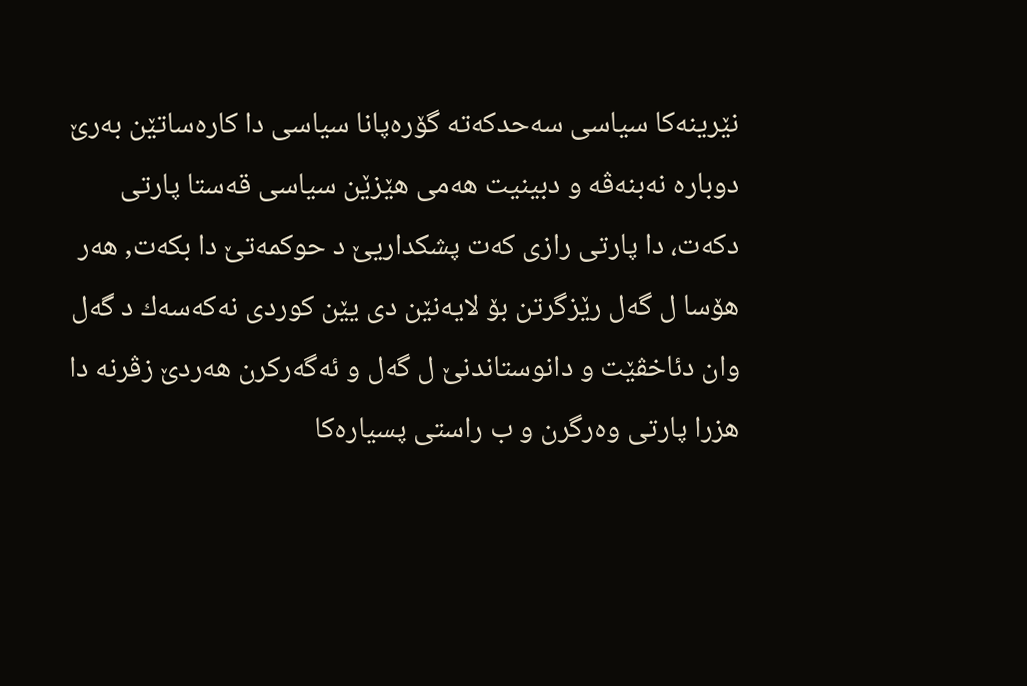نێرینه‌كا سیاسى سه‌حدكه‌ته‌ گۆره‌پانا سیاسى دا كاره‌ساتێن به‌رێ دوباره‌ نه‌بنه‌ڤه‌ و دبینیت هه‌مى هێزێن سیاسى قه‌ستا پارتى دكه‌ت، دا پارتى رازى كه‌ت پشكداریێ د حوكمه‌تێ دا بكه‌ت, هه‌ر هۆسا ل گه‌ل رێزگرتن بۆ لایه‌نێن دى یێن كوردى نه‌كه‌سه‌ك د گه‌ل وان دئاخڤێت و دانوستاندنێ ل گه‌ل و ئه‌گه‌ركرن هه‌ردێ زڤرنه‌ دا هزرا پارتى وه‌رگرن و ب راستى پسیاره‌كا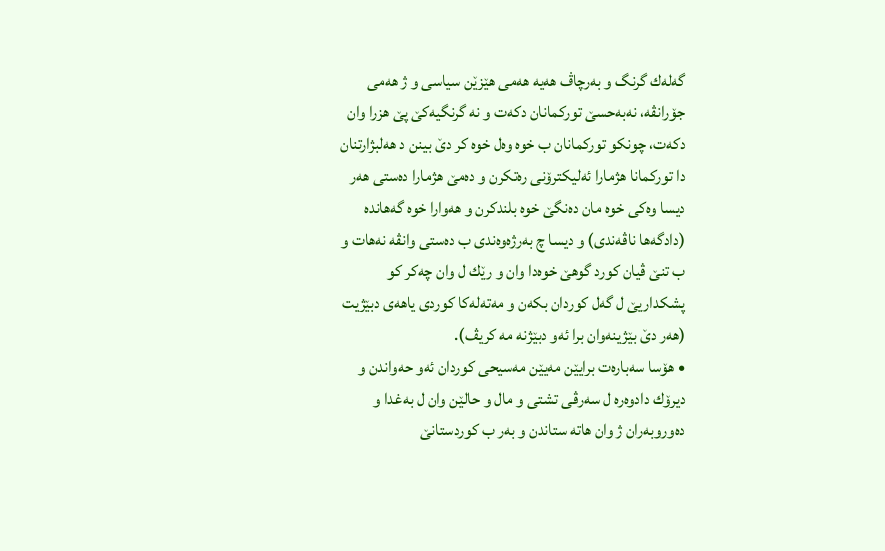گه‌له‌ك گرنگ و به‌رچاڤ هه‌یه‌ هه‌مى هێزێن سیاسى و ژ هه‌مى جۆرانڤه‌، نه‌به‌حسێ توركمانان دكه‌ت و نه‌ گرنگیه‌كێ پێ هزرا وان دكه‌ت، چونكو توركمانان ب خوه‌ وه‌ل خوه‌ كر دێ بینن د هه‌لبژارتنان دا توركمانا هژمارا ئه‌لیكترۆنى ره‌تكرن و ده‌مێ هژمارا ده‌ستى هه‌ر دیسا وه‌كى خوه‌ مان ده‌نگێ خوه‌ بلندكرن و هه‌وارا خوه‌ گه‌هانده‌ (دادگه‌ها ناڤه‌ندى) و دیسا چ به‌رژه‌وه‌ندى ب ده‌ستى وانڤه‌ نه‌هات و ب تنێ ڤیان كورد گوهێ خوه‌دا وان و رێك ل وان چه‌كر كو پشكداریێ ل گه‌ل كوردان بكه‌ن و مه‌ته‌له‌كا كوردى یاهه‌ى دبێژیت (هه‌ر دێ بێژینه‌وان برا ئه‌و دبێژنه‌ مه‌ كریڤ).
• هۆسا سه‌باره‌ت برایێن مه‌یێن مه‌سیحى كوردان ئه‌و حه‌واندن و دیرۆك دادوه‌ره‌ ل سه‌رڤى تشتى و مال و حالێن وان ل به‌غدا و ده‌وروبه‌ران ژ وان هاته‌ ستاندن و به‌ر ب كوردستانێ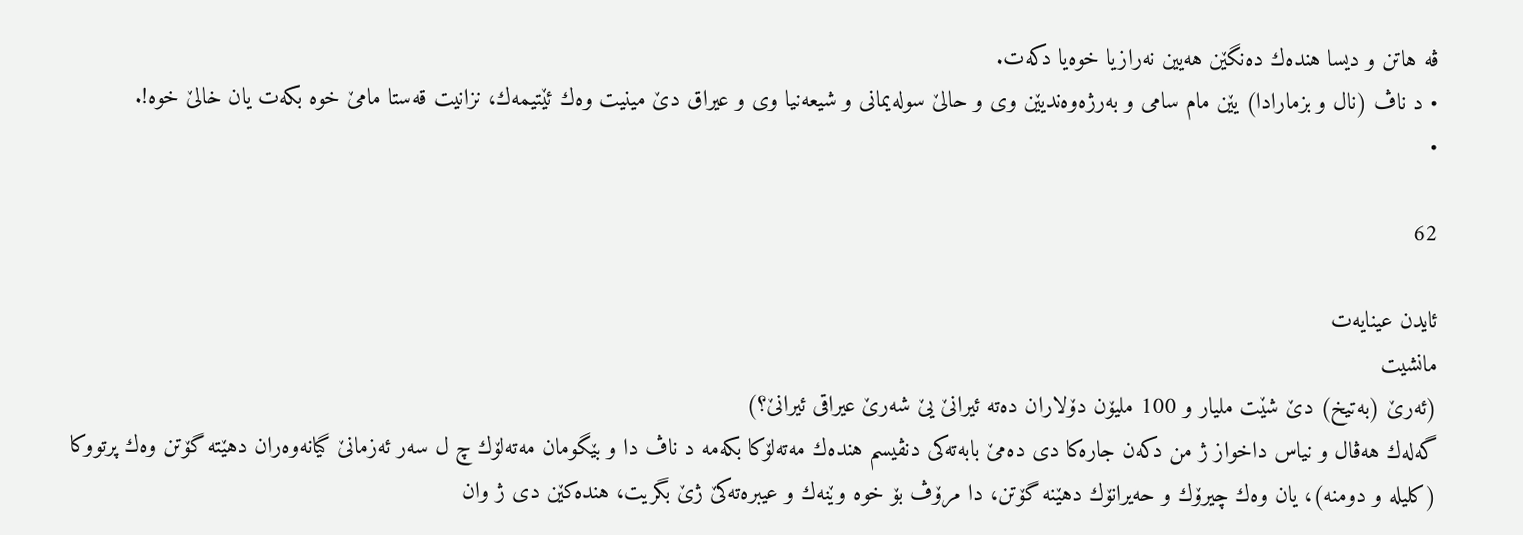ڤه‌ هاتن و دیسا هنده‌ك ده‌نگێن هه‌یین نه‌رازیا خوه‌یا دكه‌ت.
• د ناڤ (نال و بزمارادا) یێن مام سامى و به‌رژه‌وه‌ندیێن وى و حالێ سوله‌یمانى و شیعه‌نیا وى و عیراق دێ مینیت وه‌ك ئێتیمه‌ك، نزانیت قه‌ستا مامێ خوه‌ بكه‌ت یان خالێ خوه‌!.
•

62

ئایدن عینایه‌ت
مانشیت
(ئه‌رێ (به‌تیخ) دێ شێت ملیار و 100 ملیۆن دۆلاران ده‌ته‌ ئیرانێ یێ شه‌رێ عیراقى ئیرانێ؟)
گه‌له‌ك هه‌ڤال و نیاس داخواز ژ من دكه‌ن جاره‌كا دى ده‌مێ بابه‌ته‌كى دنڤیسم هنده‌ك مه‌ته‌لۆكا بكه‌مه‌ د ناڤ دا و بێگومان مه‌ته‌لۆك چ ل سه‌ر ئه‌زمانێ گیانه‌وه‌ران دهێته‌ گۆتن وه‌ك پرتووكا (كلیله‌ و دومنه‌)، یان وه‌ك چیرۆك و حه‌یرانۆك دهێنه‌ گۆتن، دا مرۆڤ بۆ خوه‌ وێنه‌ك و عیبره‌ته‌كێ ژێ بگریت، هنده‌كێن دى ژ وان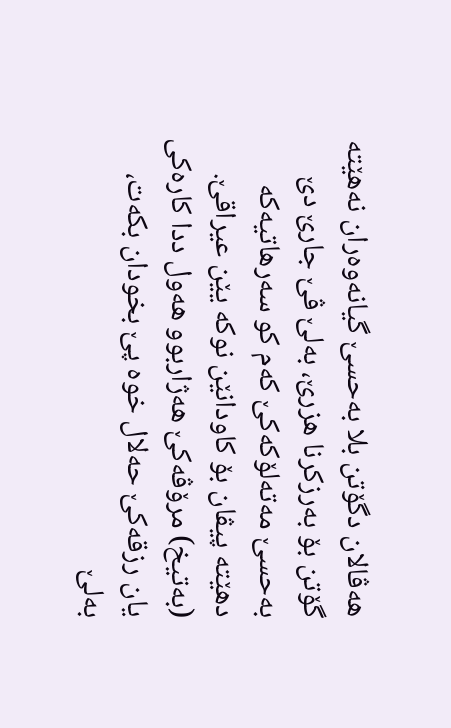هه‌ڤالان دگۆتن بلا به‌حسێ گیانه‌وه‌ران نه‌هێته‌ گۆتن بۆ به‌رزكرنا هزرێ، به‌لێ ڤێ جارێ دێ به‌حسێ مه‌ته‌لۆكه‌كێ كه‌م كو سه‌رهاتیه‌كه‌ دهێته‌ پیڤان بۆ كاودانێن نوكه‌ یێن عیراقێ.
(به‌تیخ) مرۆڤه‌كێ هه‌ژاربوو هه‌ول ددا كاره‌كى یان رزقه‌كێ حه‌لال خوه‌ پێ بخودان بكه‌ت، به‌لێ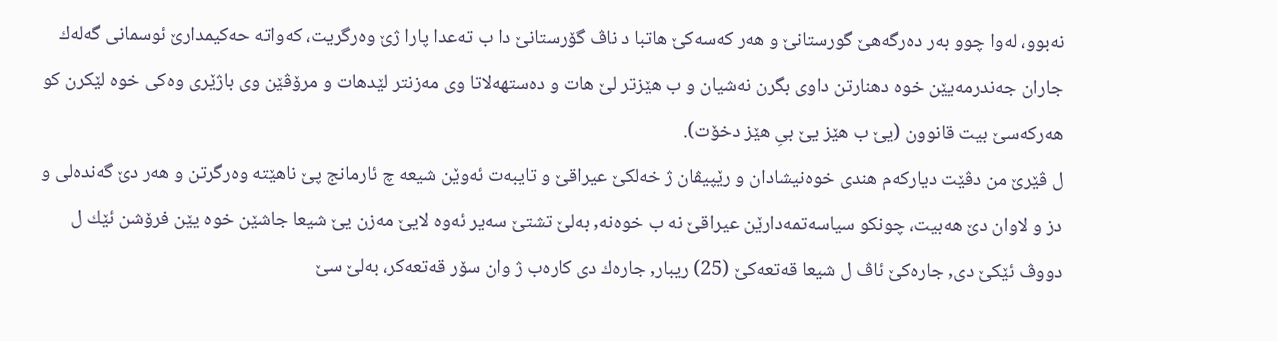نه‌بوو، له‌وا چوو به‌ر ده‌رگه‌هێ گورستانێ و هه‌ر كه‌سه‌كێ هاتبا د ناڤ گۆرستانێ دا ب ته‌عدا پارا ژێ وه‌رگریت، كه‌واته‌ حه‌كیمدارێ ئوسمانى گه‌له‌ك جاران جه‌ندرمه‌یێن خوه‌ دهنارتن داوى بگرن نه‌شیان و ب هێزتر لێ هات و ده‌ستهه‌لاتا وى مه‌زنتر لێدهات و مرۆڤێن وى باژێرى وه‌كى خوه‌ لێكرن كو هه‌ركه‌سێ بیت قانوون (یێ ب هێز یێ بىِ هێز دخۆت).
ل ڤێرێ من دڤێت دیاركه‌م هندى خوه‌نیشادان و رێپیڤان ژ خه‌لكێ عیراقێ و تایبه‌ت ئه‌وێن شیعه‌ چ ئارمانج پێ ناهێته‌ وه‌رگرتن و هه‌ر دێ گه‌نده‌لی و دز و لاوان دێ هه‌بیت، چونكو سیاسه‌تمه‌دارێن عیراقێ نه‌ ب خوه‌نه‌, به‌لێ تشتێ سه‌یر ئه‌وه‌ لایێ مه‌زن یێ شیعا جاشێن خوه‌ یێن فرۆشن ئێك ل دووڤ ئێكێ دی, جاره‌كێ ئاڤ ل شیعا قه‌تعه‌كێ (25) ریبار, جاره‌ك دی كاره‌ب ژ وان سۆر قه‌تعه‌كر، به‌لێ سێ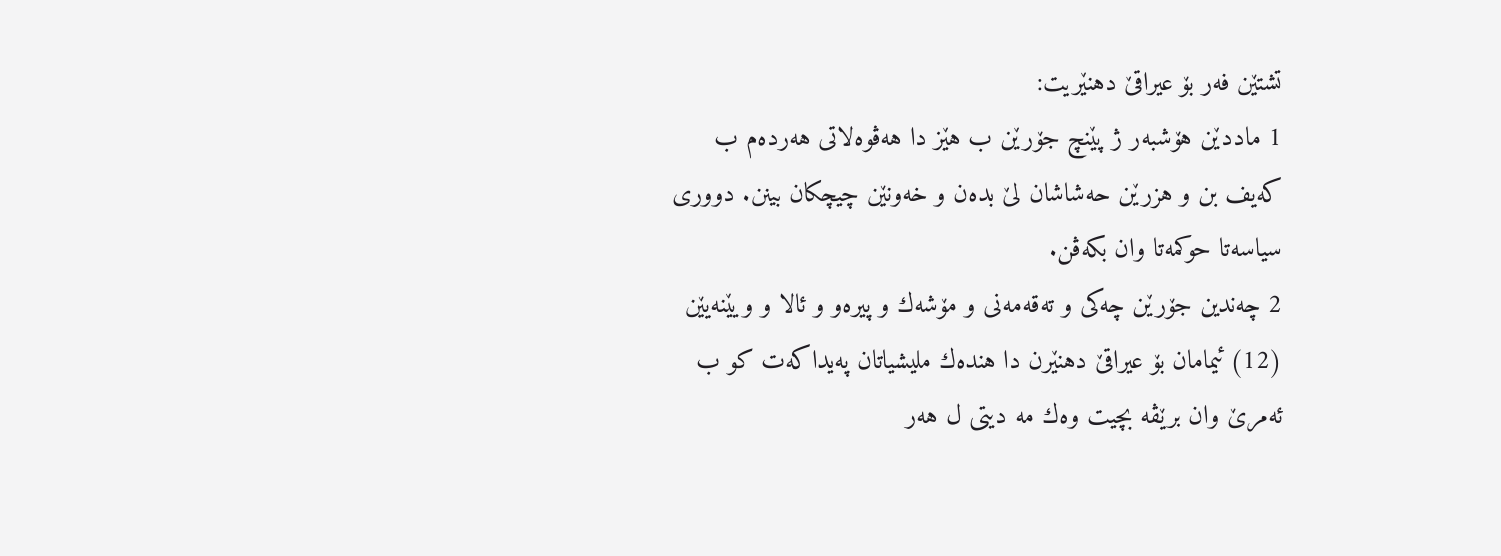تشتێن فه‌ر بۆ عیراقێ دهنێریت:
1 ماددێن هۆشبه‌ر ژ پێنچ جۆرێن ب هێز دا هه‌ڤوه‌لاتی هه‌رده‌م ب كه‌یف بن و هزرێن حه‌شاشان لێ بده‌ن و خه‌ونێن چیچكان بینن. دووری سیاسه‌تا حوكمه‌تا وان بكه‌ڤن.
2 چه‌ندین جۆرێن چه‌كی و ته‌قه‌مه‌نی و مۆشه‌ك و پیره‌و و ئالا و ویێنه‌یێن (12) ئیمامان بۆ عیراقێ دهنێرن دا هنده‌ك ملیشیاتان په‌یداكه‌ت كو ب ئه‌مرێ وان برێڤه‌ بچیت وه‌ك مه‌ دیتی ل هه‌ر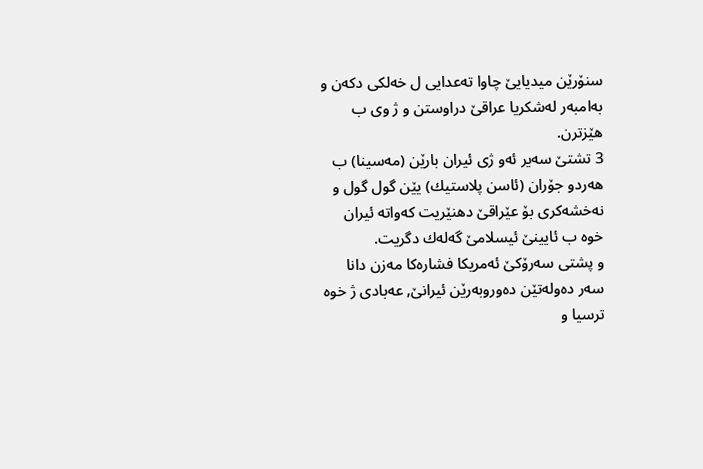سنۆرێن میدیایێ چاوا ته‌عدایى ل خه‌لكی دكه‌ن و به‌امبه‌ر له‌شكریا عراقێ دراوستن و ژ وی ب هێزترن.
3 تشتێ سه‌یر ئه‌و ژی ئیران بارێن (مه‌سینا) ب هه‌ردو جۆران (ئاسن پلاستیك) یێن گول گول و نه‌خشه‌كری بۆ عێراقێ دهنێریت كه‌واته‌ ئیران خوه‌ ب ئایینێ ئیسلامێ گه‌له‌ك دگریت.
و پشتی سه‌رۆكێ ئه‌مریكا فشاره‌كا مه‌زن دانا سه‌ر ده‌وله‌تێن ده‌وروبه‌رێن ئیرانێ, عه‌بادی ژ خوه‌ ترسیا و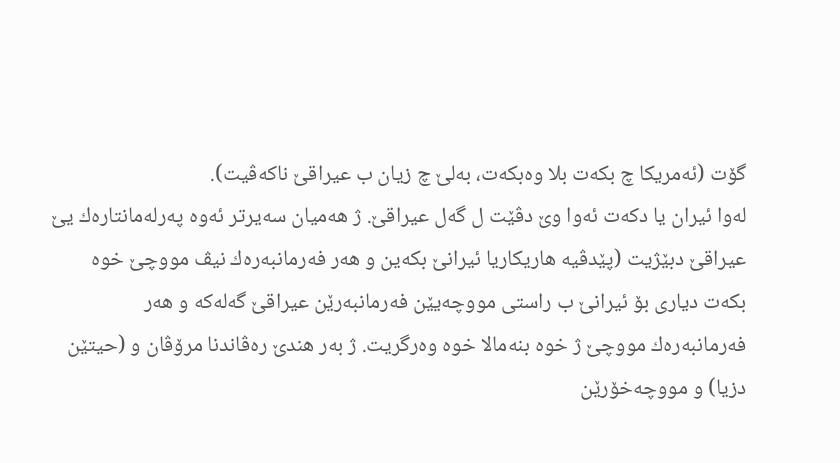گۆت (ئه‌مریكا چ بكه‌ت بلا وه‌بكه‌ت، به‌لێ چ زیان ب عیراقێ ناكه‌ڤیت).
له‌وا ئیران یا دكه‌ت ئه‌وا وێ دڤێت ل گه‌ل عیراقێ. ژ هه‌میان سه‌یرتر ئه‌وه‌ په‌رله‌مانتاره‌ك یێ عیراقێ دبێژیت (پێدڤیه‌ هاریكاریا ئیرانێ بكه‌ین و هه‌ر فه‌رمانبه‌ره‌ك نیڤ مووچێ خوه‌ بكه‌ت دیاری بۆ ئیرانێ ب راستی مووچه‌یێن فه‌رمانبه‌رێن عیراقێ گه‌له‌كه‌ و هه‌ر فه‌رمانبه‌ره‌ك مووچێ ژ خوه‌ بنه‌مالا خوه‌ وه‌رگریت. ژ به‌ر هندێ ره‌ڤاندنا مرۆڤان و (حیتێن دزیا) و مووچه‌خۆرێن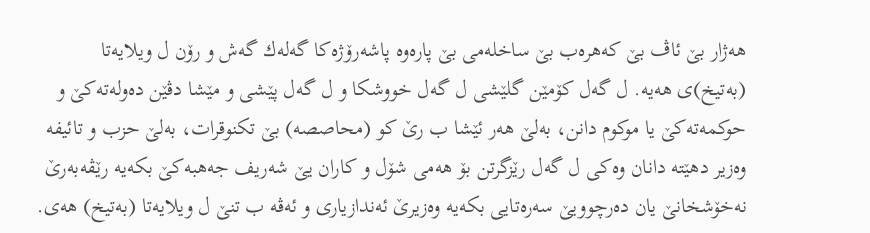هه‌ژار بێ ئاڤ بێ كه‌هره‌ب بێ ساخله‌می بێ پاره‌وه‌ پاشه‌رۆژه‌كا گه‌له‌ك گه‌ش و رۆن ل ویلایه‌تا (به‌تیخ)ی هه‌یه‌. ل گه‌ل كۆمێن گلێشى ل گه‌ل خووشكا و ل گه‌ل پێشی و مێشا دڤێن ده‌وله‌ته‌كێ و حوكمه‌ته‌كێ یا موكوم دانن، به‌لێ هه‌ر ئێشا ب رێ كو (محاصصه‌) بێ تكنوقرات، به‌لێ حزب و تائیفه‌ وه‌زیر دهێته‌ دانان وه‌كی ل گه‌ل رێزگرتن بۆ هه‌می شۆل و كاران یێ شه‌ریف جه‌هبه‌كێ بكه‌یه‌ رێڤه‌به‌رێ نه‌خۆشخانێ یان ده‌رچوویێ سه‌ره‌تایی بكه‌یه‌ وه‌زیرێ ئه‌ندازیاری و ئه‌ڤه‌ ب تنێ ل ویلایه‌تا (به‌تیخ) هه‌ی.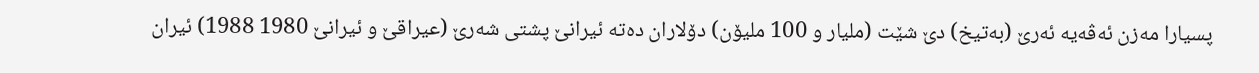پسیارا مه‌زن ئه‌ڤه‌یه‌ ئه‌رێ (به‌تیخ) دێ شێت (ملیار و 100 ملیۆن) دۆلاران ده‌ته‌ ئیرانێ پشتی شه‌رێ (عیراقێ و ئیرانێ 1980 1988) ئیران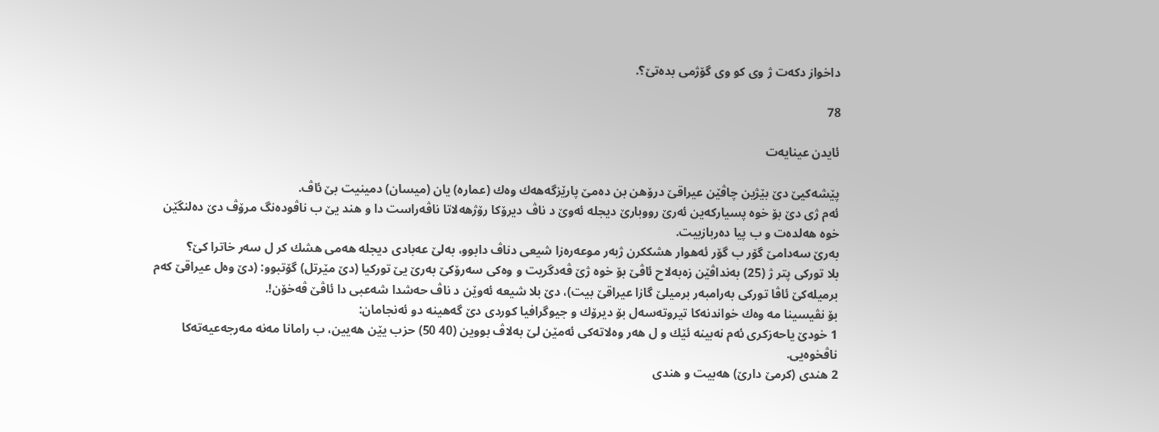داخواز دكه‌ت ژ وی كو وی گۆژمی بده‌تێ؟.

78

ئایدن عینایه‌ت

پێشه‌كیێ دێ بێژین چاڤێن عیراقێ درۆهن بن ده‌مێ پارێزگه‌هه‌ك وه‌ك (عماره‌) یان (میسان) دمینیت بێ ئاڤ.
ئه‌م ژى دێ بۆ خوه‌ پسیاركه‌ین ئه‌رێ رووبارێ دیجله‌ ئه‌وێ د ناڤ دیرۆكا رۆژهه‌لاتا ناڤه‌راست دا و هند یێ ب ناڤوده‌نگ مرۆڤ دێ ده‌لنگێن خوه‌ هه‌لده‌ت و ب پیا ده‌ربازبیت.
به‌رێ سه‌دامێ گۆر ب گۆر ئه‌هوار هشككرن ژبه‌ر موعه‌ره‌زا شیعى دناڤ دابوو، به‌لێ عه‌بادى دیجله‌ هه‌مى هشك كر ل سه‌ر خاترا كێ؟
بلا توركى پتر ژ (25) به‌نداڤێن زه‌به‌لاح ئاڤێ بۆ خوه‌ ژێ ڤه‌دگریت و وه‌كى سه‌رۆكێ به‌رێ یێ توركیا (دێ مێرتل) گۆتبوو: (دێ وه‌ل عیراقێ كه‌م برمیله‌كێ ئاڤا توركى به‌رامبه‌ر برمیلێ گازا عیراقێ بیت)، دێ بلا شیعه‌ ئه‌وێن د ناڤ حه‌شدا شه‌عبى دا ئاڤێ ڤه‌خۆن!.
بۆ نڤیسینا مه‌ وه‌ك خواندنه‌كا تیروته‌سه‌ل بۆ دیرۆك و جیوگرافیا كوردى دێ گه‌هینه‌ دو ئه‌نجامان:
1 خودێ یاحه‌زكرى ئه‌م نه‌بینه‌ ئێك و ل هه‌ر وه‌لاته‌كى ئه‌مێن لێ به‌لاڤ بووین (40 50) حزب یێن هه‌یین، ب رامانا مه‌نه‌ مه‌رجه‌عیه‌ته‌كا ناڤخوه‌یى.
2 هندى (كرمێ دارێ) هه‌بیت و هندى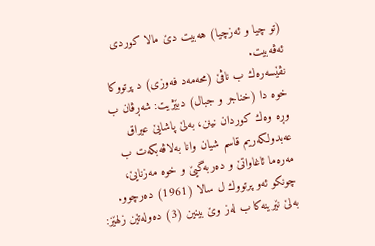(تو چیا و ئه‌زچیا) هه‌بیت دێ مالا كوردى ئه‌ڤه‌بیت.
نڤێسه‌ره‌ك ب ناڤێ (محه‌مه‌د فه‌وزى) د پرتووكا خوه‌ دا (خناجر و جبال) دبێژیت: شه‌ڕڤان ب وڕه‌ وه‌ك كوردان نینن، به‌لێ پاشایێ عیراق عه‌بدولكه‌ریم قاسم شیان وانا به‌لاڤه‌بكه‌ت ب مه‌ره‌ما ئاغاواتێ و ده‌ربه‌گیێ و خوه‌ مه‌زنایێ، چونكو ئه‌و پرتووك ل سالا (1961) ده‌رچوو. به‌لێ نێرینه‌كا ب له‌ز وێ بینین (3) ده‌وله‌تێن زلهێز: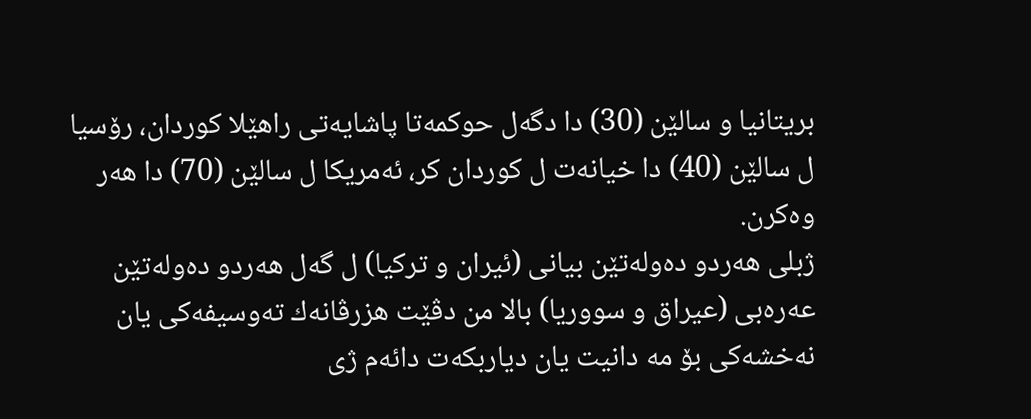بریتانیا و سالێن (30) دا دگه‌ل حوكمه‌تا پاشایه‌تى راهێلا كوردان، رۆسیا ل سالێن (40) دا خیانه‌ت ل كوردان كر، ئه‌مریكا ل سالێن (70) دا هه‌ر وه‌كرن.
ژبلى هه‌ردو ده‌وله‌تێن بیانى (ئیران و تركیا) ل گه‌ل هه‌ردو ده‌وله‌تێن عه‌ره‌بى (عیراق و سووریا) بالا من دڤێت هزرڤانه‌ك ته‌وسیفه‌كى یان نه‌خشه‌كى بۆ مه‌ دانیت یان دیاربكه‌ت دائه‌م ژى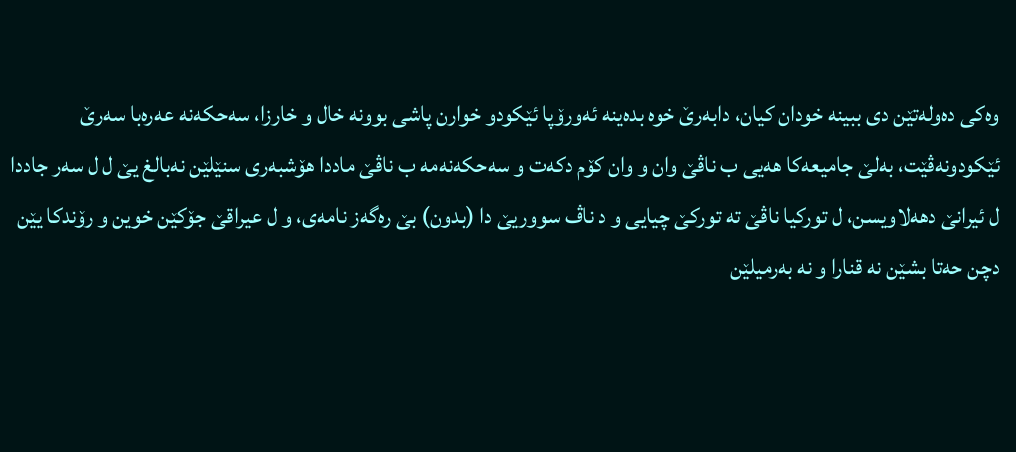وه‌كى ده‌وله‌تێن دى ببینه‌ خودان كیان، دابه‌رێ خوه‌ بده‌ینه‌ ئه‌ورۆپا ئێكودو خوارن پاشى بوونه‌ خال و خارزا، سه‌حكه‌نه‌ عه‌ره‌با سه‌رێ ئێكودونه‌ڤێت، به‌لێ جامیعه‌كا هه‌یى ب ناڤێ وان و وان كۆم دكه‌ت و سه‌حكه‌نه‌مه‌ ب ناڤێ ماددا هۆشبه‌رى سنێلێن نه‌بالغ یێ ل ل سه‌ر جاددا ل ئیرانێ دهه‌لاویسن، ل توركیا ناڤێ ته‌ توركێ چیایى و د ناڤ سووریێ دا (بدون) بێ ره‌گه‌ز نامه‌ى، و ل عیراقێ جۆكێن خوین و رۆندكا یێن دچن حه‌تا بشێن نه‌ قنارا و نه‌ به‌رمیلێن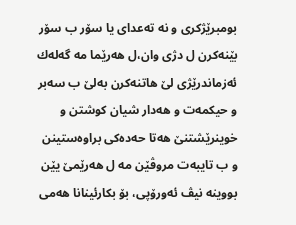بومبرێژكرى و نه‌ ته‌عداى یا سۆر ب سۆر بێنه‌كرن ل دژى وان،ل هه‌رێما مه‌ گه‌له‌ك ئه‌زماندرێژى لێ هاتنه‌كرن به‌لێ ب سه‌بر و حیكمه‌ت و هه‌دار شیان كوشتن و خوینرێشتنێ هه‌تا حه‌ده‌كى براوه‌ستینن و ب تایبه‌ت مروڤێن مه‌ ل هه‌رێمێ یێن بووینه‌ نیڤ ئه‌ورۆپى، بۆ بكارئینانا هه‌مى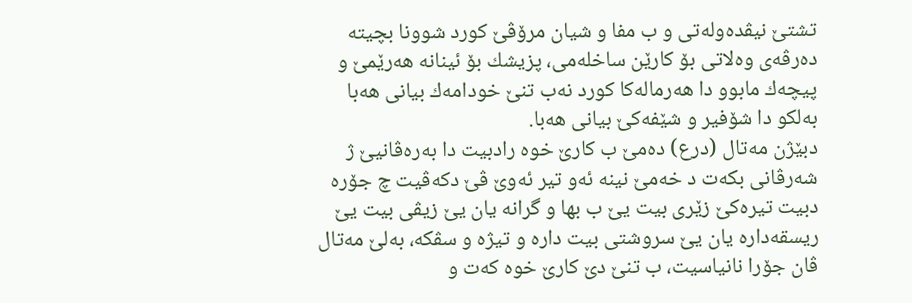تشتێ نیڤده‌وله‌تى و ب مفا و شیان مرۆڤێ كورد شوونا بچیته‌ ده‌رڤه‌ى وه‌لاتى بۆ كارێن ساخله‌مى، پزیشك بۆ ئینانه‌ هه‌رێمێ و پیچه‌ك مابوو دا هه‌رماله‌كا كورد نه‌ب تنێ خودامه‌ك بیانى هه‌با به‌لكو دا شۆفیر و شێفه‌كێ بیانى هه‌با.
دبێژن مه‌تال (درع) ده‌مێ ب كارێ خوه‌ رادبیت دا به‌ره‌ڤانیێ ژ شه‌رڤانى بكه‌ت د خه‌مێ نینه‌ ئه‌و تیر ئه‌وێ ڤێ دكه‌ڤیت چ جۆره‌ دبیت تیره‌كێ زێرى بیت یێ ب بها و گرانه‌ یان یێ زیڤى بیت یێ ریسقه‌داره‌ یان یێ سروشتی بیت داره‌ و تیژه‌ و سڤكه‌، به‌لێ مه‌تال ڤان جۆرا نانیاسیت، ب تنێ دێ كارێ خوه‌ كه‌ت و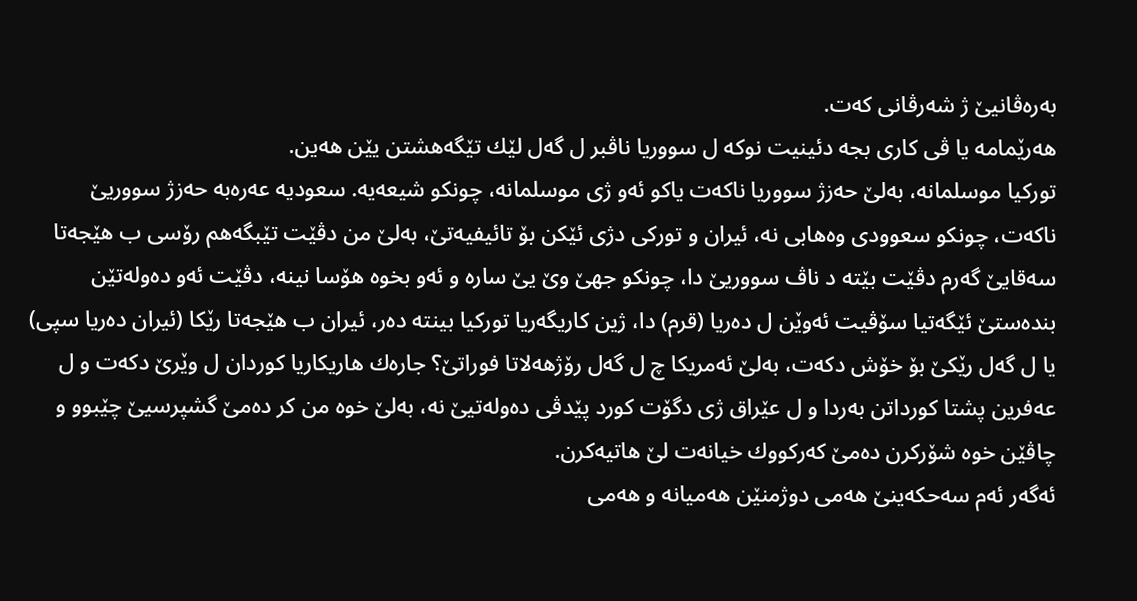به‌ره‌ڤانیێ ژ شه‌رڤانى كه‌ت.
هه‌رێمامه‌ یا ڤى كارى بجه دئینیت نوكه‌ ل سووریا ناڤبر ل گه‌ل لێك تێگه‌هشتن یێن هه‌ین.
توركیا موسلمانه‌، به‌لێ حه‌زژ سووریا ناكه‌ت یاكو ئه‌و ژى موسلمانه‌، چونكو شیعه‌یه‌. سعودیه‌ عه‌ره‌به‌ حه‌زژ سووریێ ناكه‌ت، چونكو سعوودى وه‌هابى نه‌، ئیران و توركى دژى ئێكن بۆ تائیفیه‌تێ، به‌لێ من دڤێت تێبگه‌هم رۆسى ب هێجه‌تا سه‌قایێ گه‌رم دڤێت بێته‌ د ناڤ سووریێ دا، چونكو جهێ وێ یێ ساره‌ و ئه‌و بخوه‌ هۆسا نینه‌، دڤێت ئه‌و ده‌وله‌تێن بنده‌ستێ ئێگه‌تیا سۆڤیت ئه‌وێن ل ده‌ریا (قرم) دا، ژین كاریگه‌ریا توركیا بینته‌ ده‌ر، ئیران ب هێجه‌تا رێكا (ئیران ده‌ریا سپى) یا ل گه‌ل رێكێ بۆ خۆش دكه‌ت، به‌لێ ئه‌مریكا چ ل گه‌ل رۆژهه‌لاتا فوراتێ؟ جاره‌ك هاریكاریا كوردان ل وێرێ دكه‌ت و ل عه‌فرین پشتا كورداتن به‌ردا و ل عێراق ژى دگۆت كورد پێدڤى ده‌وله‌تیێ نه‌، به‌لێ خوه‌ من كر ده‌مێ گشپرسیێ چێبوو و چاڤێن خوه‌ شۆركرن ده‌مێ كه‌ركووك خیانه‌ت لێ هاتیه‌كرن.
ئه‌گه‌ر ئه‌م سه‌حكه‌ینێ هه‌مى دوژمنێن هه‌میانه‌ و هه‌مى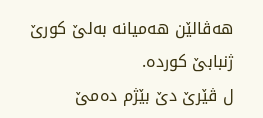هه‌ڤالێن هه‌میانه‌ به‌لێ كورێ ژنبابێ كورده‌.
ل ڤێرێ دێ بێژم ده‌مێ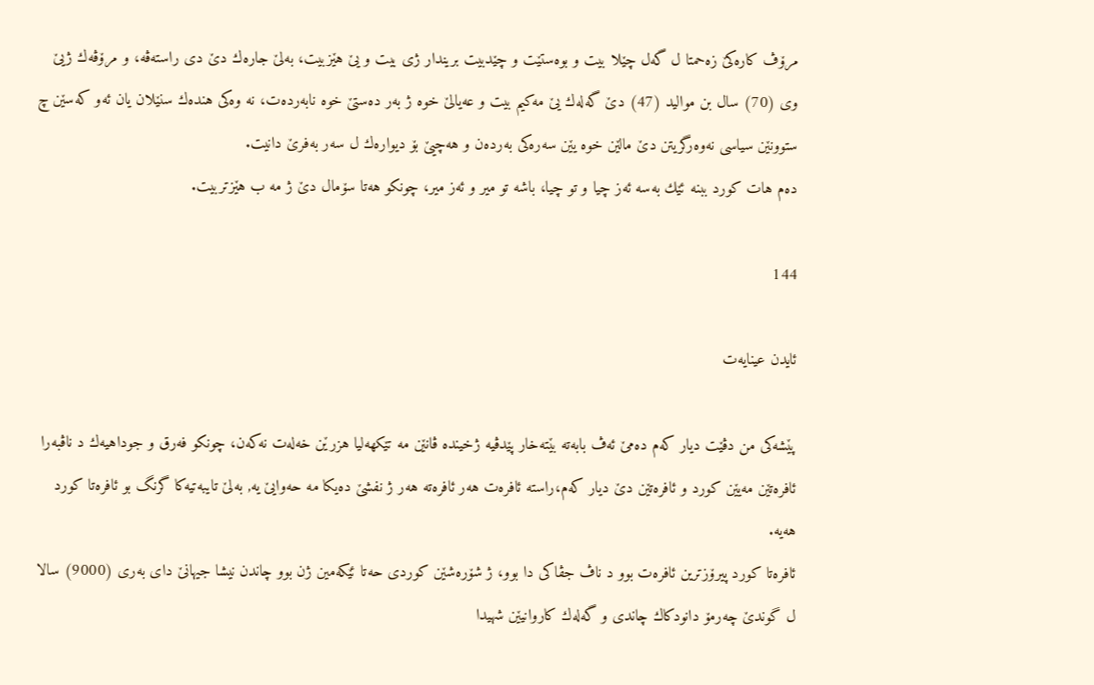مرۆڤ كاره‌كێ زه‌حمتا ل گه‌ل چێلا بیت و بوه‌ستێت و چێدبیت بریندار ژى بیت و یێ هێزبیت، به‌لێ جاره‌ك دێ دى راسته‌ڤه‌، و مرۆڤه‌ك ژیێ وى (70) سال بن موالید (47) دێ گه‌له‌ك یێ مه‌كیم بیت و عه‌یالێ خوه‌ ژ به‌ر ده‌ستێ خوه‌ نابه‌رده‌ت، نه‌ وه‌كى هنده‌ك سنێلان یان ئه‌و كه‌سێن چ ستوونێن سیاسى نه‌وه‌رگریتن دێ مالێن خوه‌ یێن سه‌ره‌كى به‌رده‌ن و هه‌چیێ بۆ دیواره‌ك ل سه‌ر به‌فرێ دانیت.
ده‌م هات كورد ببنه‌ ئێك به‌سه‌ ئه‌ز چیا و تو چیا، باشه‌ تو میر و ئه‌ز میر، چونكو هه‌تا سۆمال دێ ژ مه‌ ب هێزتربیت.

144

ئایدن عینایه‌ت

پێشه‌كى من دڤێت دیار كه‌م ده‌مێ ئه‌ڤ بابه‌ته‌ بێته‌خار پێدڤیه‌ ژخینده‌ ڤانێن مه‌ تێكهه‌لیا هزرێن خه‌له‌ت نه‌كه‌ن، چونكو فه‌رق و جوداهیه‌ك د ناڤبه‌را ئافره‌تێن مه‌یێن كورد و ئافره‌تێن دێ دیار كه‌م،راسته‌ ئافره‌ت هه‌ر ئافره‌ته‌ هه‌ر ژ نفشێ ده‌یكا مه‌ حه‌وایێ یه‌, به‌لێ تایبه‌تیه‌كا گرنگ بو ئافره‌تا كورد هه‌یه‌.
ئافره‌تا كورد پیرۆزترین ئافره‌ت بوو د ناڤ جڤاكى دا بوو، ژ شۆره‌شێن كوردی حه‌تا ئێكه‌مین ژن بوو چاندن نیشا جیهانێ دای به‌رى (9000) سالا ل گوندێ چه‌رمۆ دانودكاك چاندى و گه‌له‌ك كاروانیێن شهیدا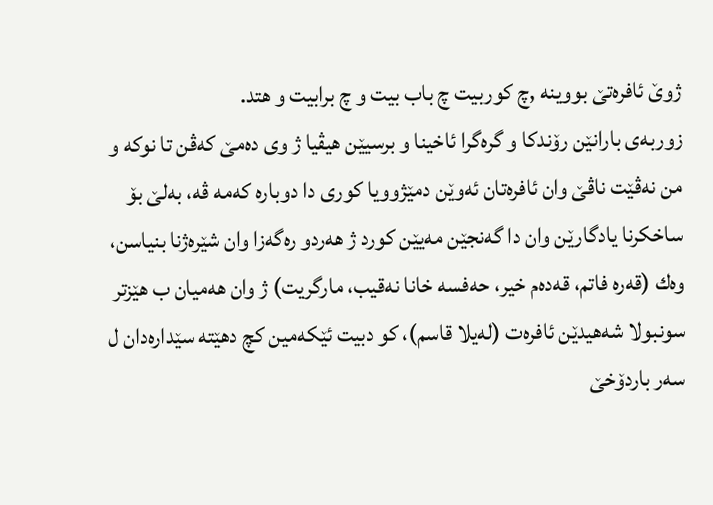ژوێ ئافره‌تێ بووینه‌ ,چ كوربیت چ باب بیت و چ برابیت و هتد.
زوربه‌ى بارانێن رۆندكا و گره‌گرا ئاخینا و برسیێن هیڤیا ژ وى ده‌مێ كه‌ڤن تا نوكه‌ و من نه‌ڤێت ناڤێ وان ئافره‌تان ئه‌وێن دمێژوویا كوری دا دوباره‌ كه‌مه‌ ڤه‌، به‌لێ بۆ ساخكرنا یادگارێن وان دا گه‌نجێن مه‌یێن كورد ژ هه‌ردو ره‌گه‌زا وان شێره‌ژنا بنیاسن، وه‌ك (قه‌ره‌ فاتم، قه‌ده‌م خیر، حه‌فسه‌ خانا نه‌قیب، مارگریت) ژ وان هه‌میان ب هێزتر سونبولا شه‌هیدێن ئافره‌ت (له‌یلا قاسم)، كو دبیت ئێكه‌مین كچ دهێته‌ سێداره‌دان ل سه‌ر باردۆخێ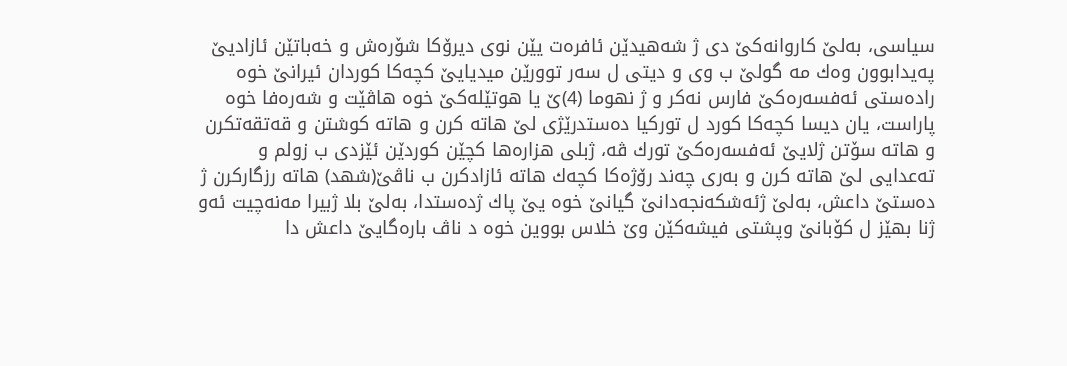سیاسى، به‌لێ كاروانه‌كێ دى ژ شه‌هیدێن ئافره‌ت یێن نوى دیرۆكا شۆره‌ش و خه‌باتێن ئازادیێ په‌یدابوون وه‌ك مه‌ گولێ ب وى و دیتى ل سه‌ر توورێن میدیایێ كچه‌كا كوردان ئیرانێ خوه‌ راده‌ستى ئه‌فسه‌ره‌كێ فارس نه‌كر و ژ نهوما (4)ێ یا هوتێله‌كێ خوه‌ هاڤێت و شه‌ره‌فا خوه‌ پاراست، یان دیسا كچه‌كا كورد ل توركیا ده‌ستدرێژى لێ هاته‌ كرن و هاته‌ كوشتن و قه‌تقه‌تكرن و هاته‌ سۆتن ژلایێ ئه‌فسه‌ره‌كێ تورك ڤه‌، ژبلى هزاره‌ها كچێن كوردێن ئێزدى ب زولم و ته‌عدایى لێ هاته‌ كرن و به‌رى چه‌ند رۆژه‌كا كچه‌ك هاته‌ ئازادكرن ب ناڤێ(شهد) هاته‌ رزگاركرن ژ ده‌ستێ داعش، به‌لێ ژئه‌شكه‌نجه‌دانێ گیانێ خوه‌ یێ پاك ژده‌ستدا، به‌لێ بلا ژبیرا مه‌نه‌چیت ئه‌و ژنا بهێز ل كۆبانێ وپشتى فیشه‌كێن وێ خلاس بووین خوه‌ د ناڤ باره‌گایێ داعش دا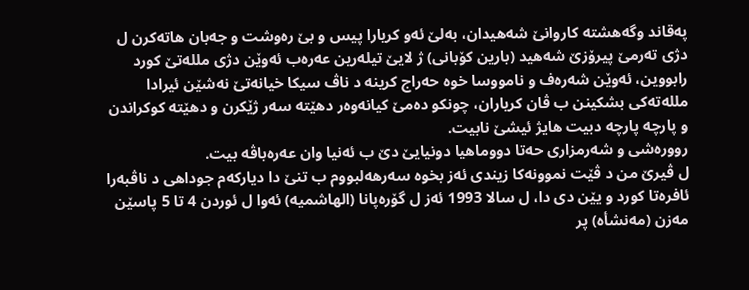په‌قاند وگه‌هشته‌ كاروانێ شه‌هیدان، به‌لێ ئه‌و كریارا پیس و بێ ره‌وشت و جه‌بان هاته‌كرن ل دژی ته‌رمێ پیرۆزێ شه‌هید (بارین كۆبانی) ژ لایێ تیله‌رین عه‌ره‌ب ئه‌وێن دژى ملله‌تێ كورد رابووین، ئه‌وێن شه‌ره‌ف و نامووسا خوه‌ حه‌راج كرینه‌ د ناڤ سیكا خیانه‌تێ نه‌شێن ئیرادا ملله‌ته‌كى بشكینن ب ڤان كریاران، چونكو ده‌مێ كیانه‌وه‌ر دهێته‌ سه‌ر ژێكرن و دهێته‌ كوكراندن و پارچه‌ پارچه‌ دبیت هایژ ئیشێ نابیت.
رووره‌شى و شه‌رمزارى حه‌تا دووماهیا دونیایێ دێ ب ئه‌نیا وان عه‌ره‌باڤه‌ بیت.
ل ڤیرێ من د ڤێت نموونه‌كا زیندى ئه‌ز بخوه‌ سه‌رهه‌لبووم ب تنێ دا دیاركه‌م جوداهى د ناڤبه‌را ئافره‌تا كورد و یێن دى دا، ل سالا 1993 ئه‌ز ل گۆره‌پانا (الهاشمیه‌) ئه‌وا ل ئوردن 4 تا 5 پاسێن مه‌زن (مه‌نشأه‌) پر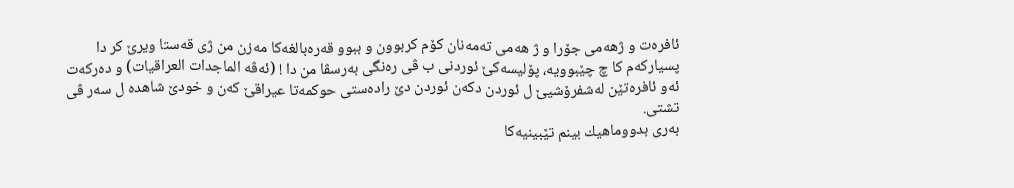ئافره‌ت و ژهه‌مى جۆرا و ژ هه‌می ته‌مه‌نان كۆم كربوون و ببوو قه‌ره‌بالغه‌كا مه‌زن من ژى قه‌ستا ویرێ كر دا پسیاركه‌م كا چ چێبوویه‌، پۆلیسه‌كێ ئوردنی ب ڤی ره‌نگی به‌رسڤا من دا ! (ئه‌ڤه‌ الماجدات العراقیات) و ده‌ركه‌ت ئه‌و ئافره‌تێن له‌شفرۆشیێ ل ئوردن دكه‌ن ئوردن دێ راده‌ستى حوكمه‌تا عیراقێ كه‌ن و خودێ شاهده‌ ل سه‌ر ڤى تشتى.
به‌ری بدووماهیك بینم تێبینیه‌كا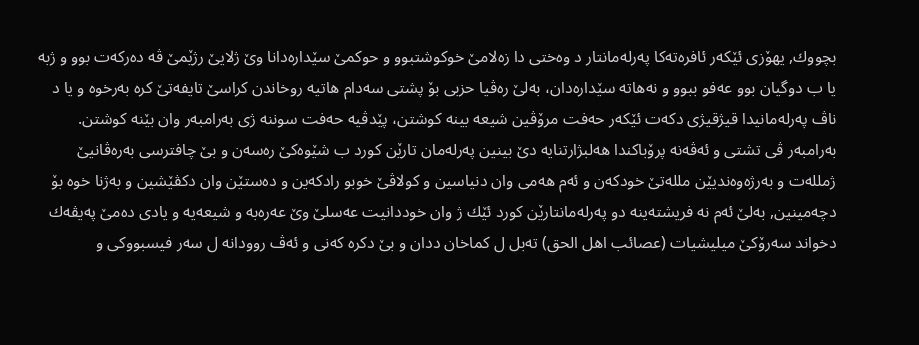بچووك, یهۆزی ئێكه‌ر ئافره‌ته‌كا په‌رله‌مانتار د وه‌ختی دا زه‌لامێ خوكوشتبوو و حوكمێ سێداره‌دانا وێ ژلایێ رژێمێ ڤه‌ ده‌ركه‌ت بوو و ژبه‌ یا ب دوگیان بوو عه‌فو ببوو و نه‌هاته‌ سێداره‌دان، به‌لێ ره‌ڤیا حزبی بۆ پشتی سه‌دام هاتیه‌ روخاندن كراسێ تایفه‌تێ كره‌ به‌رخوه‌ و یا د ناڤ په‌رله‌مانیدا قیژقیژی دكه‌ت ئێكه‌ر حه‌فت مرۆڤین شیعه‌ بینه‌ كوشتن، پێدڤیه‌ حه‌فت سوننه‌ ژی به‌رامبه‌ر وان بێنه‌ كوشتن.
به‌رامبه‌ر ڤی تشتی و ئه‌ڤه‌نه‌ پرۆباكندا هه‌لبژارتنایه‌ دێ بینین په‌رله‌مان تارێن كورد ب شێوه‌كێ ره‌سه‌ن و بێ چافترسی به‌ره‌ڤانیێ ژملله‌ت و به‌رژه‌وه‌ندیێن ملله‌تێ خودكه‌ن و ئه‌م هه‌می وان دنیاسین و كولاڤێ خوبو رادكه‌ین و ده‌ستێن وان دكڤێشین و به‌ژنا خوه‌ بۆ دچه‌مینین, به‌لێ ئه‌م نه‌ فریشته‌ینه‌ دو په‌رله‌مانتارێن كورد ئێك ژ وان خوددانیت عه‌سلێ وێ عه‌ره‌به‌ و شیعه‌یه‌ و یادی ده‌مێ په‌یڤه‌ك دخواند سه‌رۆكێ میلیشیات (عصائب اهل الحق) ته‌بل ل كماخان ددان و بێ دكره‌ كه‌نی و ئه‌ڤ روودانه‌ ل سه‌ر فیسبووكى و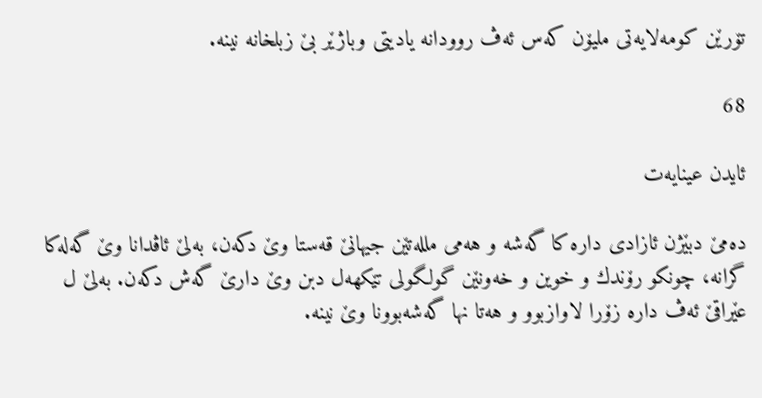تۆرێن كومه‌لایه‌تی ملیۆن كه‌س ئه‌ڤ روودانه‌ یادیتی وباژێر بێ زبلخانه‌ نینه‌.

68

ئایدن عینایه‌ت

ده‌مێ دبێژن ئازادی داره‌ كا گه‌شه‌ و هه‌می ملله‌تێن جیهانێ قه‌ستا وێ دكه‌ن، به‌لێ ئاڤدانا وێ گه‌له‌كا گرانه‌، چونكو رۆندك و خوین و خه‌ونێن گولگولی تێكهه‌ل دبن وێ دارێ گه‌ش دكه‌ن. به‌لێ ل عێراقێ ئه‌ڤ داره‌ زۆرا لاوازبوو و هه‌تا نها گه‌شه‌بوونا وێ نینه‌.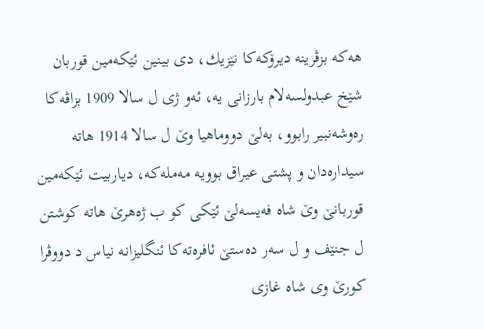هه‌كه‌ بزڤرینه‌ دیرۆكه‌كا نێزیك، دی بینین ئێكه‌مین قوربان شێخ عبدولسه‌لام بارزانی یه‌، ئه‌و ژی ل سالا 1909 بزاڤه‌كا ره‌وشه‌نبیر رابوو، به‌لێ دووماهیا وێ ل سالا 1914 هاته‌ سیداره‌دان و پشتی عیراق بوویه‌ مه‌مله‌كه‌، دیاربیت ئێكه‌مین قوربانێ وێ شاه فه‌یسه‌لێ ئێكى كو ب ژه‌هرێ هاته‌ كوشتن ل جنێف و ل سه‌ر ده‌ستێ ئافره‌ته‌كا ئنگلیزانه‌ نیاس د دووڤرا كورێ وی شاه غازی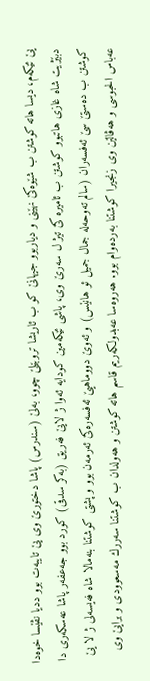یێ ئێكه‌م، دیسا هاته‌ كوشتن ب شێوه‌كێ نهێنی و دیاربوو جیهانێ كو ب ئاریشا تروبێلێ چوو، به‌لێ (سندرس) پاشا دختورێ وی یێ تایبه‌ت بوو ددیا نڤێسا خوه‌دا دبێژیت شاه غازی هاتبوو كوشتن ب ئامیره‌ كێ تیژ ل سه‌رێ وی، پاشی ئێكه‌مین كودایه‌ ئه‌وا ژ لایێ فه‌ریق (به‌كر سدقی) كورد بوو جه‌عفه‌ر پاشا عه‌سكه‌ری دا كوشتن ب ده‌ستێ سێ ئه‌فسه‌ران (سالم ته‌وحه‌له‌ جمال جمیل ئو هانێس) و ئه‌وێ دووماهیێ ئه‌فسه‌ره‌كێ ئه‌رمه‌ن بوو و پشتی كوشتنا بنه‌مالا شاه فه‌یسه‌لى ژ لا یێ عه‌باس الحبوسی و هه‌ڤالێن وی زنجیرا كوشتنا به‌رده‌وام بوو. هه‌روه‌سا عه‌بدولكه‌ریم قاسم هاته‌ كوشتن و هه‌ولدان ب كوشتنا سه‌ررك مه‌سعوودی و برایێ وی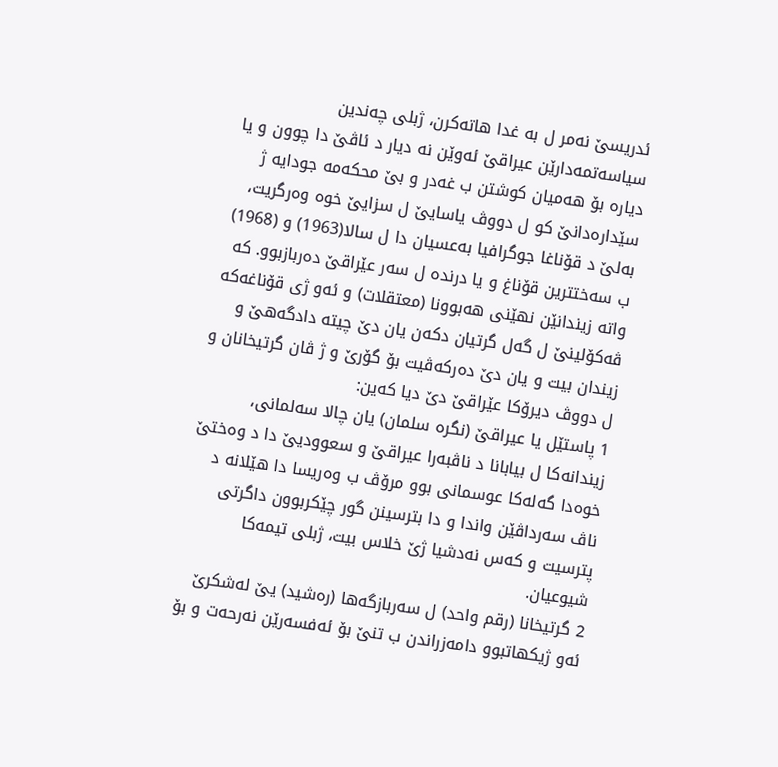ئدریسێ نه‌مر ل به‌ غدا هاته‌كرن، ژبلی چه‌ندین سیاسه‌تمه‌دارێن عیراقێ ئه‌وێن نه‌ دیار د ئاڤێ دا چوون و یا دیاره‌ بۆ هه‌میان كوشتن ب غه‌در و بێ محكه‌مه‌ جودایه‌ ژ سێداره‌دانێ كو ل دووڤ یاسایێ ل سزایێ خوه‌ وه‌رگریت، به‌لێ د قۆناغا جوگرافیا به‌عسیان دا ل سالا(1963) و (1968) ب سه‌ختترین قۆناغ و یا درنده‌ ل سه‌ر عێراقێ ده‌ربازبوو. كه‌ واته‌ زیندانێن نهێنى هه‌بوونا (معتقلات) و ئه‌و ژی قۆناغه‌كه‌ ڤه‌كۆلینێ ل گه‌ل گرتیان دكه‌ن یان دێ چیته‌ دادگه‌هێ و زیندان بیت و یان دێ ده‌ركه‌ڤیت بۆ گۆرێ و ژ ڤان گرتیخانان و ل دووڤ دیرۆكا عێراقێ دێ دیا كه‌ین:
1 پاستێل یا عیراقێ (نگره‌ سلمان) یان چالا سه‌لمانی، زیندانه‌كا ل بیابانا د ناڤبه‌را عیراقێ و سعوودیێ دا د وه‌ختێ خوه‌دا گه‌له‌كا عوسمانی بوو مرۆڤ ب وه‌ریسا دا هێلانه‌ د ناڤ سه‌رداڤێن واندا و دا بترسینن گور چێكربوون داگرتی پترسیت و كه‌س نه‌دشیا ژێ خلاس بیت، ژبلی تیمه‌كا شیوعیان.
2 گرتیخانا (رقم واحد) ل سه‌ربازگه‌ها (ره‌شید) یێ له‌شكرێ ئه‌و ژیكهاتبوو دامه‌زراندن ب تنێ بۆ ئه‌فسه‌رێن نه‌رحه‌ت و بۆ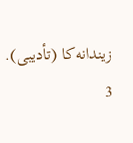زیندانه‌كا (تأدیبی).
3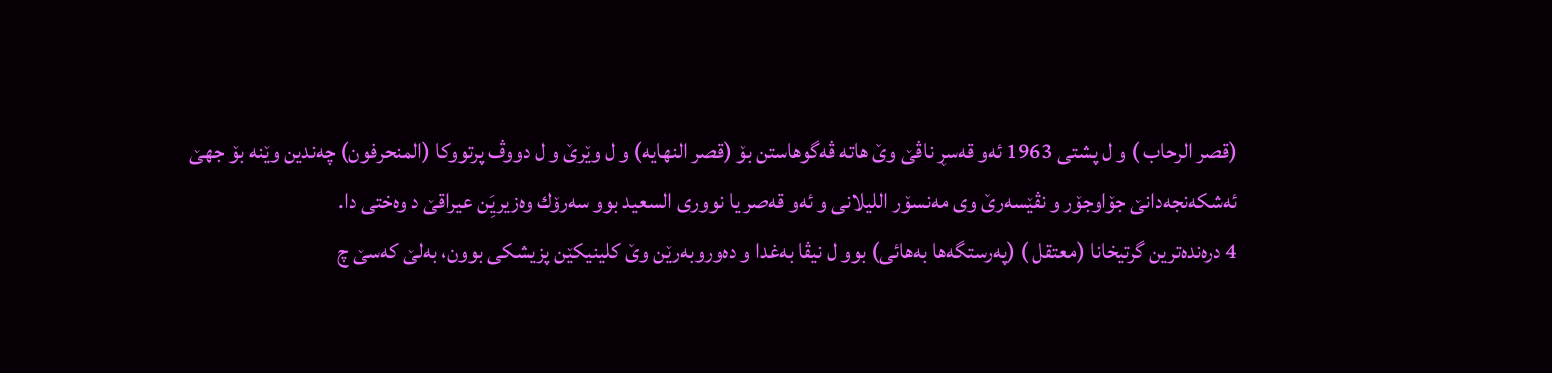(قصر الرحاب ) و ل پشتی 1963 ئه‌و قه‌سڕ ناڤێ وێ هاته‌ ڤه‌گوهاستن بۆ (قصر النهایه‌) و ل وێرێ و ل دووڤ پرتووكا (المنحرفون) چه‌ندین وێنه‌ بۆ جهێ ئه‌شكه‌نجه‌دانێ جۆاوجۆر و نڤێسه‌رێ وی مه‌نسۆر اللیلانی و ئه‌و قه‌صر یا نووری السعید بوو سه‌رۆك وه‌زیریَِن عیراقێ د وه‌ختی دا.
4 دره‌نده‌ترین گرتیخانا (معتقل ) (په‌رستگه‌ها به‌هائی) بوو ل نیڤا به‌غدا و ده‌وروبه‌رێن وێ كلینیكێن پزیشكی بوون، به‌لێ كه‌سێ چ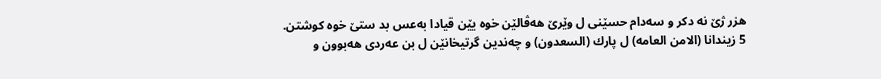هزر ژێ نه‌ دكر و سه‌دام حسێنی ل وێرێ هه‌ڤالێن خوه‌ یێن قیادا به‌عس بد ستێ خوه‌ كوشتن.
5 زیندانا (الامن العامه‌) ل پارك (السعدون) و چه‌ندین گرتیخانێن ل بن عه‌ردی هه‌بوون و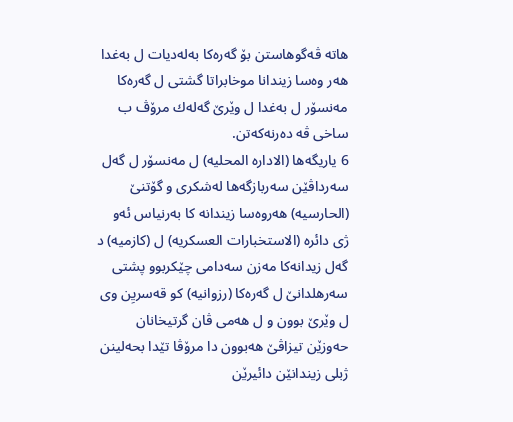هاته‌ ڤه‌گوهاستن بۆ گه‌ره‌كا به‌له‌دیات ل به‌غدا هه‌ر وه‌سا زیندانا موخابراتا گشتی ل گه‌ره‌كا مه‌نسۆر ل به‌غدا ل وێرێ گه‌له‌ك مرۆڤ ب ساخی ڤه‌ ده‌رنه‌كه‌تن.
6 یاریگه‌ها (الاداره‌ المحلیه‌) ل مه‌نسۆر ل گه‌ل سه‌رداڤێن سه‌ربازگه‌ها له‌شكری و گۆتنێ (الحارسیه‌) هه‌روه‌سا زیندانه‌ كا به‌رنیاس ئه‌و ژی دائره‌ (الاستخبارات العسكریه‌) ل (كازمیه‌) د گه‌ل زیدانه‌كا مه‌زن سه‌دامى چێكربوو پشتی سه‌رهلدانێ ل گه‌ره‌كا (رزوانیه‌) كو قه‌سریِن وی ل وێرێ بوون و ل هه‌می ڤان گرتیخانان حه‌وزێن تیزاڤێ هه‌بوون دا مرۆڤا تێدا بحه‌لینن ژبلى زیندانێن دائیرێن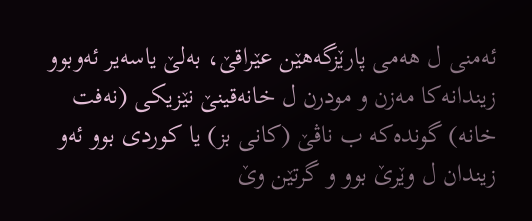ئه‌منی ل هه‌می پارێزگه‌هێن عێراقێ، به‌لێ یاسه‌یر ئه‌وبوو زیندانه‌كا مه‌زن و مودرن ل خانه‌قینێ نێزیكى (نه‌فت خانه‌) گونده‌كه‌ ب ناڤێ (كانى بز) یا كوردى بوو ئه‌و زیندان ل وێرێ بوو و گرتێن وێ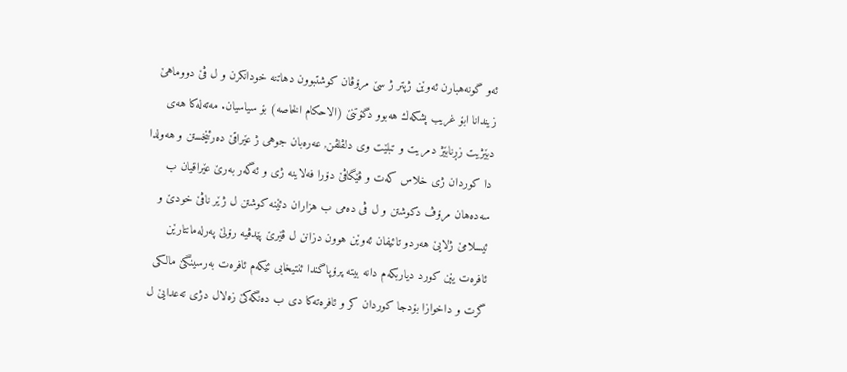ئه‌و گونه‌هبارن ئه‌وێن ژپتر ژ سێ مرۆڤان كوشتبوون دهاتنه‌ خودانكرن و ل ڤێ دووماهێ زیندانا ابۆ غریب پشكه‌ك هه‌بوو دگۆتنێ (الاحكام الخاصه‌) بۆ سیاسیان. مه‌ته‌له‌كا هه‌ی دبێژیت زڕنابێژ دمریت و تبلێت وى دلڤلڤن, عه‌ره‌بان جوهى ژ عێراقێ ده‌رئێخستن و هه‌ولدا دا كوردان ژى خلاس كه‌ت و ڤێگاڤێ دۆرا فه‌لاینه‌ ژى و ئه‌گه‌ر به‌رێ عێراقیان ب سه‌ده‌هان مرۆڤ دكوشتن و ل ڤى ده‌مى ب هزاران دئێنه‌ كوشتن ل ژێر ناڤێ خودێ و ئیسلامێ ژلایێ هه‌ردو تائیفان ئه‌وێن هوون دزانن ل ڤێرێ پێدڤیه‌ رۆلێ په‌رله‌مانتارێن ئافره‌ت یێن كورد دیاربكه‌م دانه‌ بیته‌ پرۆپاگندا ئنتیخابى ئێكه‌م ئافره‌ت به‌رسینگێ مالكى گرت و داخوازا بۆدجا كوردان كر و ئافره‌ته‌كا دى ب ده‌نگه‌كێ زه‌لال دژى ته‌عدایێ ل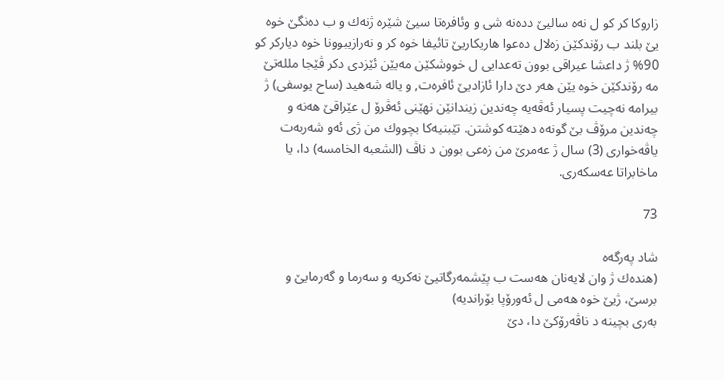زاروكا كر كو ل نه‌ه سالیێ دده‌نه‌ شى و وئافره‌تا سیێ شێره‌ ژنه‌ك و ب ده‌نگێ خوه‌ یێ بلند ب رۆندكێن زه‌لال ده‌عوا هاریكاریێ تائیفا خوه‌ كر و نه‌رازیبوونا خوه‌ دیاركر كو 90% ژ داعشا عیراقی بوون ته‌عدایى ل خووشكێن مه‌یێن ئێزدى دكر ڤێجا ملله‌تێ مه‌ رۆندكێن خوه‌ یێن هه‌ر دێ دارا ئازادیێ ئافره‌ت, و یاله‌ شه‌هید (ساح یوسفی) ژ بیرامه‌ نه‌چیت پسیار ئه‌ڤه‌یه‌ چه‌ندین زیندانێن نهێنى ئه‌ڤرۆ ل عێراقێ هه‌نه‌ و چه‌ندین مرۆڤ بێ گونه‌ه دهێته‌ كوشتن. تێبنیه‌كا بچووك من ژی ئه‌و شه‌ربه‌ت یاڤه‌خواری (3) سال ژ عه‌مرێ من زه‌عی بوون د ناڤ (الشعبه‌ الخامسه‌) دا، یا ماخابراتا عه‌سكه‌ری.

73

شاد په‌رگه‌ه
(هنده‌ك ژ وان لایه‌نان هه‌ست ب پێشمه‌رگاتیێ نه‌كریه‌ و سه‌رما و گه‌رمایێ و برسێ، ژیێ خوه‌ هه‌مى ل ئه‌ورۆپا بۆراندیه‌)
به‌رى بچینه‌ د ناڤه‌رۆكێ دا، دێ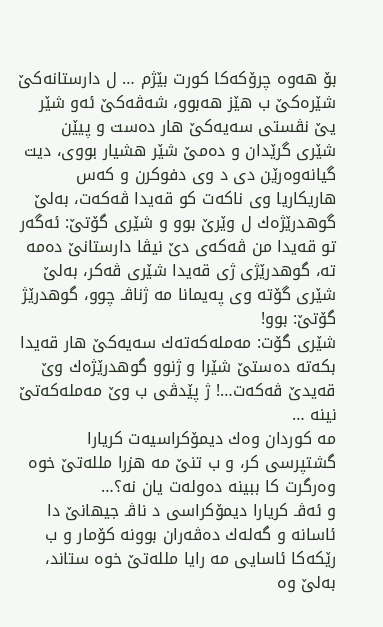بۆ هه‌وه‌ چرۆكه‌كا كورت بێژم … ل دارستانه‌كێ شێره‌كێ ب هێز هه‌بوو، شه‌ڤه‌كێ ئه‌و شێر یێ نڤستى سه‌یه‌كێ هار ده‌ست و پیێن شێرى گرێدان و ده‌مێ شێر هشیار بووى، دیت گیانه‌وه‌رێن دى د وى دفوكرن و كه‌س هاریكاریا وى ناكه‌ت كو قه‌یدا ڤه‌كه‌ت، به‌لێ گوهدرێژه‌ك ل وێرێ بوو و شێرى گۆتێ: ئه‌گه‌ر تو قه‌یدا من ڤه‌كه‌ى دێ نیڤا دارستانێ ده‌مه‌ ته‌، گوهدرێژى ژى قه‌یدا شێرى ڤه‌كر، به‌لێ شێرى گۆته‌ وى په‌یمانا مه‌ ژناڤـ چوو، گوهدرێژ گۆتێ: بوو!
شێرى گۆت: مه‌مله‌كه‌ته‌ك سه‌یه‌كێ هار قه‌یدا بكه‌ته‌ ده‌ستێ شێرا و ژنوو گوهدرێژه‌ك وێ قه‌یدێ ڤه‌كه‌ت…! ژ پێدڤى ب وێ مه‌مله‌كه‌تێ نینه‌ …
مه‌ كوردان وه‌ك دیمۆكراسیه‌ت كریارا گشتپرسى كر، و ب تنێ مه‌ هزرا ملله‌تێ خوه‌ وه‌رگرت كا ببینه‌ ده‌وله‌ت یان نه‌؟…
و ئه‌ڤـ كریارا دیمۆكراسى د ناڤـ جیهانێ دا ئاسانه‌ و گه‌له‌ك ده‌ڤه‌ران بوونه‌ كۆمار و ب رێكه‌كا ئاسایى مه‌ رایا ملله‌تێ خوه‌ ستاند، به‌لێ وه‌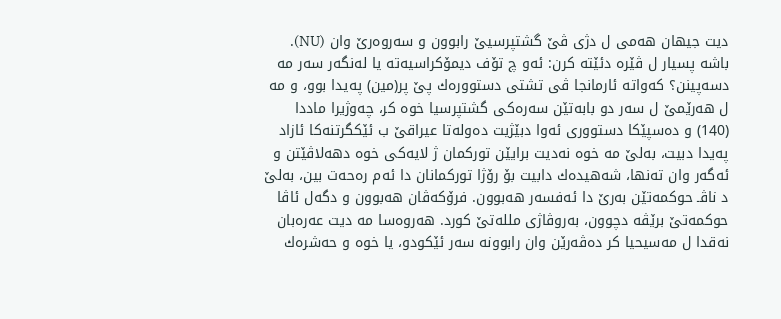دیت جیهان هه‌مى ل دژی ڤێ گشتپرسیێ رابوون و سه‌روه‌رێ وان (NU).
باشه‌ پسیار ل ڤێره‌ دئێته‌ كرن: ئه‌و چ تۆف دیمۆكراسیه‌ته‌ یا له‌نگه‌ر سه‌ر مه‌ دسه‌پینن؟ كه‌واته‌ ئارمانجا ڤى تشتى دستووره‌ك پێ پر(مین) په‌یدا بوو، و مه‌ ل هه‌رێمێ ل سه‌ر دو بابه‌تێن سه‌ره‌كى گشتپرسیا خوه‌ كر، چه‌وژیرا ماددا (140) و ده‌سپێكا دستوورى ئه‌وا دبێژیت ده‌وله‌تا عیراقێ ب ئێكگرتنه‌كا ئازاد په‌یدا دبیت، به‌لێ مه‌ خوه‌ نه‌دیت برایێن توركمان ژ لایه‌كى خوه‌ دهه‌لاڤێتن و ئه‌گه‌ر وان ته‌نها، شه‌هیده‌ك دابیت بۆ رۆژا توركمانان دا ئه‌م ره‌حه‌ت بین، به‌لێ د ناڤـ حوكمه‌تێن به‌رێ دا ئه‌فسه‌ر هه‌بوون. فرۆكه‌ڤان هه‌بوون و دگه‌ل ئاڤا حوكمه‌تێ برێڤه‌ دچوون، به‌روڤاژى ملله‌تێ كورد. هه‌روه‌سا مه‌ دیت عه‌ره‌بان نه‌قدا ل مه‌سیحیا كر ده‌ڤه‌رێن وان رابوونه‌ سه‌ر ئێكودو، یا خوه‌ و حه‌شره‌ك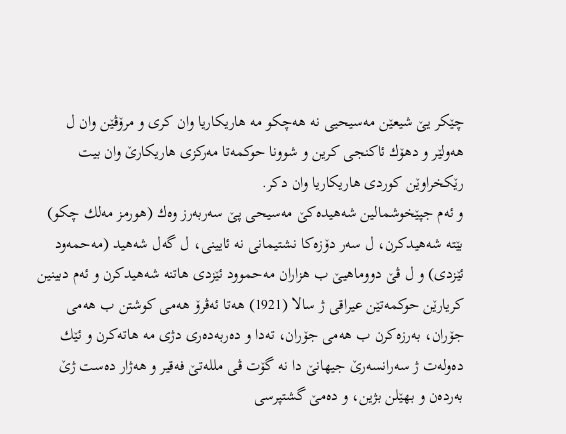چێكر یێ شیعێن مه‌سیحیى نه‌ هه‌چكو مه‌ هاریكاریا وان كرى و مرۆڤێن وان ل هه‌ولێر و دهۆك ئاكنجى كرین و شوونا حوكمه‌تا مه‌ركزى هاریكارێ وان بیت رێكخراوێن كوردى هاریكاریا وان دكر.
و ئه‌م جپێخوشمالین شه‌هیده‌كێ مه‌سیحى پێ سه‌ربه‌رز وه‌ك (هورمز مه‌لك چكو) بێته‌ شه‌هیدكرن، ل سه‌ر دۆزه‌كا نشتیمانى نه‌ ئایینى، ل گه‌ل شه‌هید (مه‌حمه‌ود ئێزدى) و ل ڤێ دووماهیێ ب هزاران مه‌حموود ئێزدى هاتنه‌ شه‌هیدكرن و ئه‌م دبینین كریارێن حوكمه‌تێن عیراقى ژ سالا (1921) هه‌تا ئه‌ڤرۆ هه‌مى كوشتن ب هه‌مى جۆران، به‌رزه‌كرن ب هه‌مى جۆران، ته‌دا و ده‌ربه‌ده‌رى دژى مه‌ هاته‌كرن و ئێك ده‌وله‌ت ژ سه‌رانسه‌رێ جیهانێ دا نه‌ گۆت ڤى ملله‌تێ فه‌قیر و هه‌ژار ده‌ست ژێ به‌رده‌ن و بهێلن بژین، و ده‌مێ گشتپرسی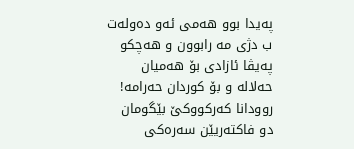په‌یدا بوو هه‌مى ئه‌و ده‌وله‌ت ب دژى مه‌ رابوون و هه‌چكو په‌یڤا ئازادى بۆ هه‌میان حه‌لاله‌ و بۆ كوردان حه‌رامه‌!
روودانا كه‌ركووكێ بێگومان دو فاكته‌ریێن سه‌ره‌كى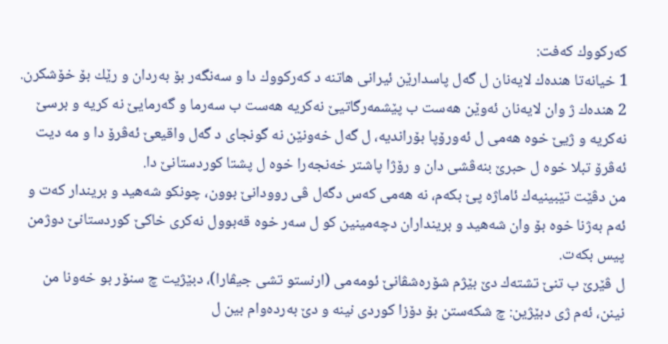كه‌ركووك كه‌فت:
1 خیانه‌تا هنده‌ك لایه‌نان ل گه‌ل پاسدارێن ئیرانى هاتنه‌ د كه‌ركووك دا و سه‌نگه‌ر بۆ به‌ردان و رێك بۆ خۆشكرن.
2 هنده‌ك ژ وان لایه‌نان ئه‌وێن هه‌ست ب پێشمه‌رگاتیێ نه‌كریه‌ هه‌ست ب سه‌رما و گه‌رمایێ نه‌ كریه‌ و برسێ نه‌كریه‌ و ژیێ خوه‌ هه‌مى ل ئه‌ورۆپا بۆراندیه‌، ل گه‌ل خه‌ونێن نه‌ گونجاى د گه‌ل واقیعێ ئه‌ڤرۆ دا و مه‌ دیت ئه‌ڤرۆ تبلا خوه‌ ل حبرێ بنه‌ڤشى دان و رۆژا پاشتر خه‌نجه‌را خوه‌ ل پشتا كوردستانێ دا.
من دڤێت تێبینیه‌ك ئاماژه‌ پێ بكه‌م، نه‌ هه‌مى كه‌س دگه‌ل ڤى روودانێ بوون، چونكو شه‌هید و بریندار كه‌ت و ئه‌م به‌ژنا خوه‌ بۆ وان شه‌هید و برینداران دچه‌مینین كو ل سه‌ر خوه‌ قه‌بوول نه‌كرى خاكێ كوردستانێ دوژمن پیس بكه‌ت.
ل ڤێرێ ب تنێ تشته‌ك دێ بێژم شۆره‌شڤانێ ئومه‌مى (ارنستو تشى جیڤارا)، دبێژیت چ سنۆر بو خه‌ونا من نینن، ئه‌م ژى دبێژین: چ شكه‌ستن بۆ دۆزا كوردى نینه‌ و دێ به‌رده‌وام بین ل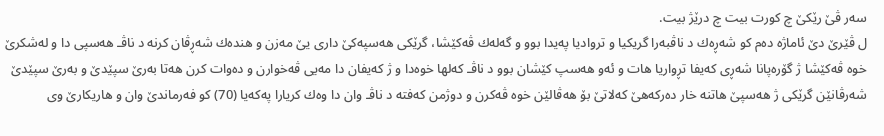سه‌ر ڤێ رێكێ چ كورت بیت چ درێژ بیت.
ل ڤێرێ دێ ئاماژه‌ ده‌م كو شه‌ڕه‌ك د ناڤبه‌را گریكیا و تروادیا په‌یدا بوو و گه‌له‌ك ڤه‌كێشا، گرێكى هه‌سپه‌كێ دارى یێ مه‌زن و هنده‌ك شه‌ڕڤان كرنه‌ د ناڤـ هه‌سپى دا و له‌شكرێ خوه‌ ڤه‌كێشا ژ گۆره‌پانا شه‌ڕى كه‌یفا تڕواریا هات و ئه‌و هه‌سپ كێشان بوو د ناڤـ كه‌لها خوه‌دا و ژ كه‌یفان دا مه‌یى ڤه‌خوارن و ده‌وات كرن هه‌تا به‌رێ سپێدێ و به‌رێ سپێدێ شه‌رڤانێن گرێكى ژ هه‌سپێ هاتنه‌ خار ده‌ركه‌هێ كه‌لاتێ بۆ هه‌ڤالێن خوه‌ ڤه‌كرن و دوژمن كه‌فته‌ د ناڤـ وان دا وه‌ك كریارا په‌كه‌یا (70) كو فه‌رماندێ وان و هاریكارێ وى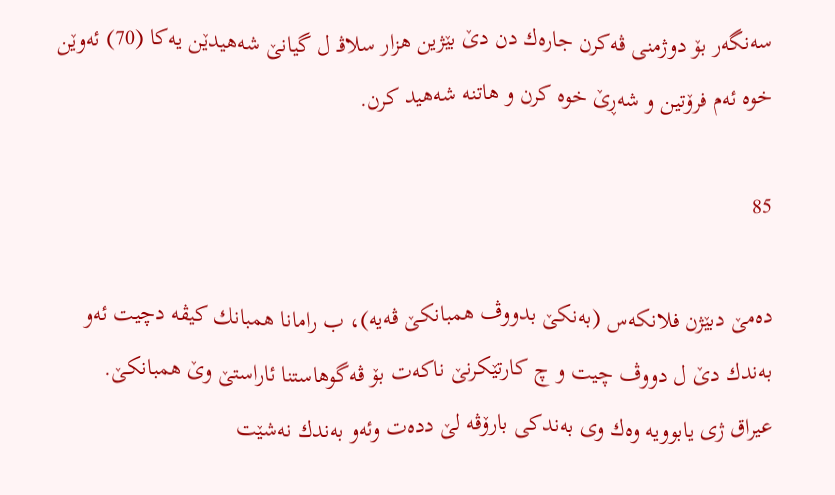سه‌نگه‌ر بۆ دوژمنى ڤه‌كرن جاره‌ك دن دێ بێژین هزار سلاڤـ ل گیانێ شه‌هیدێن یه‌كا (70) ئه‌وێن خوه‌ ئه‌م فرۆتین و شه‌ڕێ خوه‌ كرن و هاتنه‌ شه‌هید كرن.

85

ده‌مێ دبێژن فلانكه‌س (به‌نكێ بدووڤ همبانكێ ڤه‌یه‌)، ب رامانا همبانك كیڤه‌ دچیت ئه‌و به‌ندك دێ ل دووڤ چیت و چ كارتێكرنێ ناكه‌ت بۆ ڤه‌گوهاستنا ئاراستێ وێ همبانكێ.
عیراق ژى یابوویه‌ وه‌ك وى به‌ندكى بارۆڤه‌ لێ دده‌ت وئه‌و به‌ندك نه‌شێت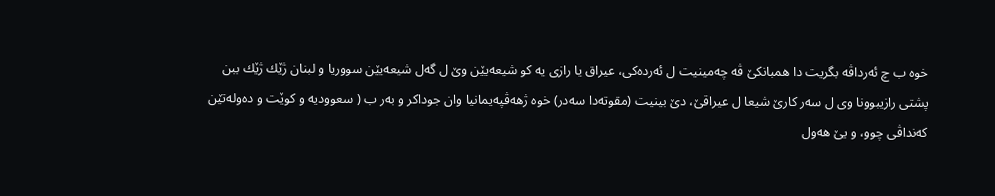خوه‌ ب چ ئه‌رداڤه‌ بگریت دا همبانكێ ڤه‌ چه‌مینیت ل ئه‌رده‌كى، عیراق یا رازی یه‌ كو شیعه‌یێن وێ ل گه‌ل شیعه‌یێن سووریا و لبنان ژێك ژێك ببن پشتى رازیبوونا وى ل سه‌ر كارێ شیعا ل عیراقێ، دێ بینیت (مقوته‌دا سه‌در) خوه‌ ژهه‌ڤپه‌یمانیا وان جوداكر و به‌ر ب ( سعوودیه‌ و كوێت و ده‌وله‌تێن كه‌نداڤى چوو، و یێ هه‌ول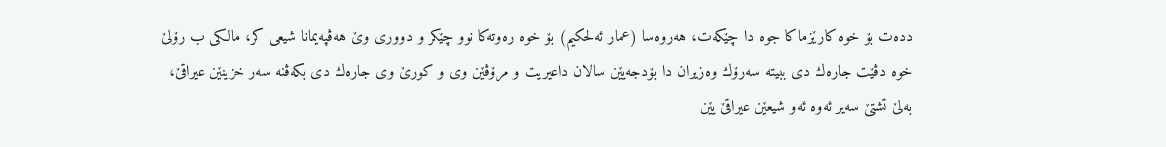دده‌ت بۆ خوه‌ كارێزماكا جوه‌ دا چێكه‌ت، هه‌روه‌سا (عمار ئه‌لحكیم) بۆ خوه‌ ره‌وته‌كا نوو چێكر و دوورى وێ هه‌ڤپه‌یمانا شیعى كر، مالكى ب رۆلێ خوه‌ دڤێت جاره‌ك دى ببیته‌ سه‌رۆك وه‌زیران دا بۆدجه‌یێن سالان داعیریت و مرۆڤێن وى و كورێ وى جاره‌ك دى بكه‌ڤنه‌ سه‌ر خزینێن عیراقێ، به‌لێ تشتێ سه‌یر ئه‌وه‌ ئه‌و شیعێن عیراقێ یێن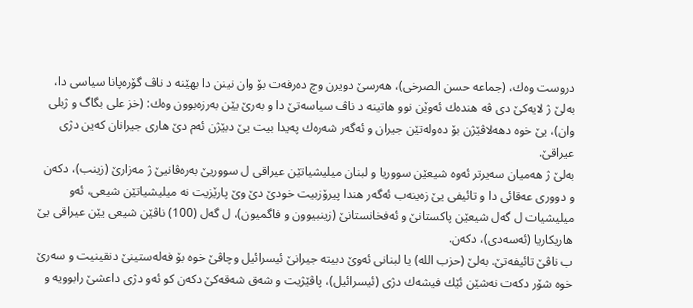دروست وه‌ك، (جماعه‌ حسن الصرخی)، هه‌رسێ دویرن وچ ده‌رفه‌ت بۆ وان نینن دا بهێنه‌ د ناڤ گۆره‌پانا سیاسى دا، به‌لێ ژ لایه‌كێ دى ڤه‌ هنده‌ك ئه‌وێن نوو هاتینه‌ د ناڤ سیاسه‌تێ دا و به‌رێ یێن به‌رزه‌بوون وه‌ك: (خز علی بگاگ و ژبلى وان)، یێ خوه‌ دهه‌لاڤێژن بۆ ده‌وله‌تێن جیران و ئه‌گه‌ر شه‌ره‌ك په‌یدا بیت یێ دبێژن ئه‌م دێ هارى جیرانان كه‌ین دژى عیراقێ.
به‌لێ ژ هه‌میان سه‌یرتر ئه‌وه‌ شیعێن سووریا و لبنان میلیشیاتێن عیراقى ل سووریێ به‌ره‌ڤانیێ ژ مه‌زارێ (زینب)، دكه‌ن و دوورى عه‌قائی دا و تائیفى یێ زه‌ینه‌ب ئه‌گه‌ر هندا پیرۆزبیت خودێ دێ وێ پارێزیت نه‌ میلیشیاتێن شیعى، ئه‌و میلیشیات ل گه‌ل شیعێن پاكستانێ و ئه‌فخانستانێ (زینبیوون و فاگمیون)، ل گه‌ل (100) ناڤێن شیعى یێن عیراقى یێ هاریكاریا (ئه‌سه‌دى)، دكه‌ن.
ب ناڤێ تائیفه‌تێ. به‌لێ (حزب الله) یا لبنانى ئه‌وێ دبیته‌ جیرانێ ئیسرائیل وچاڤێ خوه‌ بۆ فه‌له‌ستینێ دنقینیت و سه‌رێ خوه‌ شۆر دكه‌ت نه‌شێن ئێك فیشه‌ك دژى (ئیسرائیل)، پاڤێژیت و شه‌ق شه‌قه‌كێ دكه‌ن كو ئه‌و دژى داعشێ رابوویه‌ و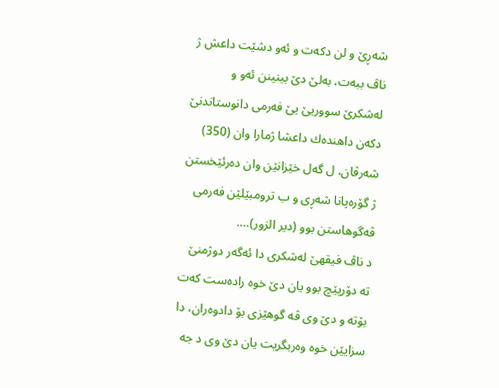شه‌ڕێ و لن دكه‌ت و ئه‌و دشێت داعش ژ ناڤ ببه‌ت، به‌لێ دێ بینینن ئه‌و و له‌شكرێ سووریێ یێ فه‌رمى دانوستاندنێ دكه‌ن داهنده‌ك داعشا ژمارا وان (350) شه‌رڤان، ل گه‌ل خێزانێن وان ده‌رئێخستن ژ گۆره‌پانا شه‌ڕى و ب ترومبێلێن فه‌رمى ڤه‌گوهاستن بوو (دیر الزور)….
د ناڤ فیقهێ له‌شكرى دا ئه‌گه‌ر دوژمنێ ته‌ دۆرپێچ بوو یان دێ خوه‌ راده‌ست كه‌ت بۆته‌ و دێ وى ڤه‌ گوهێزى بۆ دادوه‌ران، دا سزایێن خوه‌ وه‌ربگریت یان دێ وى د جه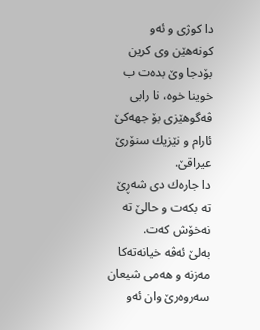دا كوژى و ئه‌و كونه‌هێن وى كرین بۆدجا وێ بده‌ت ب خوینا خوه‌، نا رابى ڤه‌گوهێزى بۆ جهه‌كێ ئارام و نێزیك سنۆرێ عیراقێ.
دا جاره‌ك دى شه‌ڕێ ته‌ بكه‌ت و حالێ ته‌ نه‌خۆش كه‌ت.
به‌لێ ئه‌ڤه‌ خیانه‌ته‌كا مه‌زنه‌ و هه‌مى شیعان سه‌روه‌رێ وان ئه‌و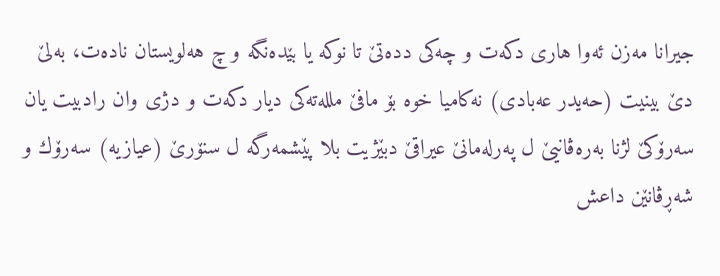جیرانا مه‌زن ئه‌وا هارى دكه‌ت و چه‌كى دده‌تێ تا نوكه‌ یا بێده‌نگه‌ و چ هه‌لویستان ناده‌ت، به‌لێ دێ بینیت (حه‌یدر عه‌بادى) نه‌كامیا خوه‌ بۆ مافێ ملله‌ته‌كى دیار دكه‌ت و دژى وان رادبیت یان سه‌رۆكێ لژنا به‌ره‌ڤانیێ ل په‌رله‌مانێ عیراقێ دبێژیت بلا پێشمه‌رگه‌ ل سنۆرێ (عیازیه‌) سه‌رۆك و شه‌ڕڤانێن داعش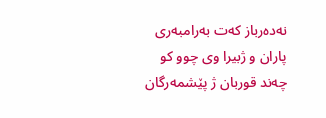نه‌ده‌رباز كه‌ت به‌رامبه‌رى پاران و ژبیرا وى چوو كو چه‌ند قوربان ژ پێشمه‌رگان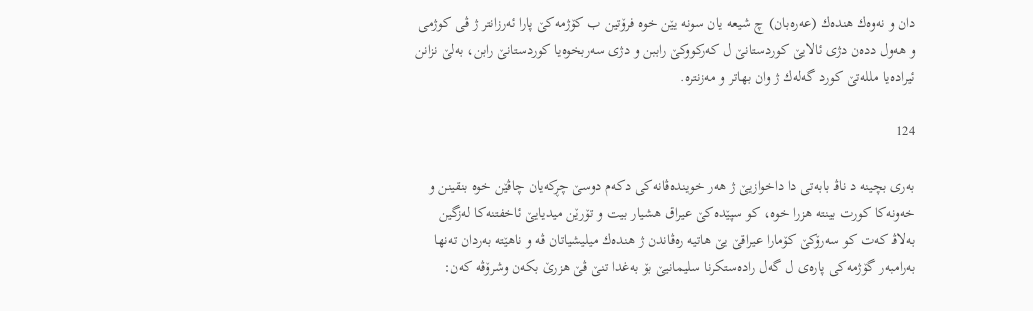دان و نه‌وه‌ك هنده‌ك (عه‌ره‌بان) چ شیعه‌ یان سونه‌ یێن خوه‌ فرۆتین ب كۆژمه‌كێ پارا ئه‌رزانتر ژ ڤى كوژمى و هه‌ول دده‌ن دژى ئالایێ كوردستانێ ل كه‌ركووكێ راببن و دژى سه‌ربخوه‌یا كوردستانێ رابن، به‌لێ نزانن ئیراده‌یا ملله‌تێ كورد گه‌له‌ك ژ وان بهاتر و مه‌زنتره‌.

124

به‌رى بچینه‌ د ناڤـ بابه‌تى دا داخوازیێ ژ هه‌ر خوینده‌ڤانه‌كى دكه‌م دوسێ چڕكه‌یان چاڤێن خوه‌ بنقینن و خه‌ونه‌كا كورت بینته‌ هزرا خوه‌، كو سپێده‌كێ عیراق هشیار بیت و تۆرێن میدیایێ ئاخفتنه‌كا له‌زگین به‌لاڤـ كه‌ت كو سه‌رۆكێ كۆمارا عیراقێ یێ هاتیه‌ ره‌ڤاندن ژ هنده‌ك میلیشیاتان ڤه‌ و ناهێته‌ به‌ردان ته‌نها به‌رامبه‌ر گۆژمه‌كى پاره‌ی ل گه‌ل راده‌ستكرنا سلیمانیێ بۆ به‌غدا تنێ ڤێ هزرێ بكه‌ن وشرۆڤه‌ كه‌ن: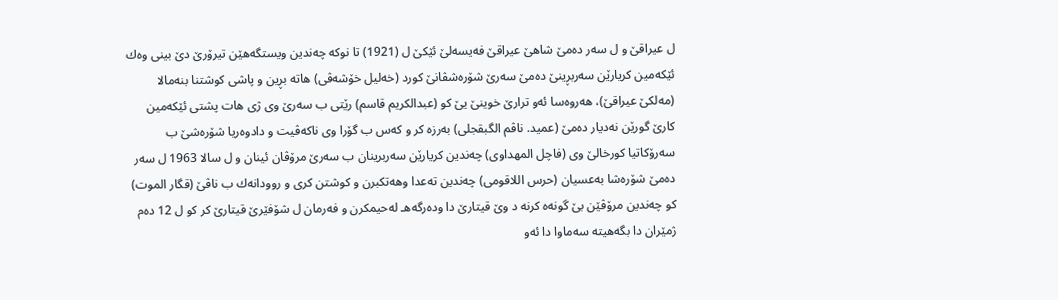ل عیراقێ و ل سه‌ر ده‌مێ شاهێ عیراقێ فه‌یسه‌لێ ئێكێ ل (1921) تا نوكه‌ چه‌ندین ویستگه‌هێن تیرۆرێ دێ بینى وه‌ك ئێكه‌مین كریارێن سه‌ربڕینێ ده‌مێ سه‌رێ شۆره‌شڤانێ كورد (خه‌لیل خۆشه‌ڤى) هاته‌ بڕین و پاشى كوشتنا بنه‌مالا (مه‌لكێ عیراقێ)، هه‌روه‌سا ئه‌و ترارێ خوینێ یێ كو (عبدالكریم قاسم) رێتى ب سه‌رێ وى ژى هات پشتى ئێكه‌مین كارێ گورێن نه‌دیار ده‌مێ (عمید. ناڤم الگبقجلى) به‌رزه‌ كر و كه‌س ب گۆرا وى ناكه‌ڤیت و دادوه‌ریا شۆره‌شێ ب سه‌رۆكاتیا كورخالێ وى (فاچل المهداوى) چه‌ندین كریارێن سه‌ربرینان ب سه‌رێ مرۆڤان ئینان و ل سالا 1963 ل سه‌ر ده‌مێ شۆره‌شا به‌عسیان (حرس اللاقومى) چه‌ندین ته‌عدا وهه‌تكبرن و كوشتن كرى و روودانه‌ك ب ناڤێ (قگار الموت) كو چه‌ندین مرۆڤێن بێ گونه‌ه كرنه‌ د وێ قیتارێ دا وده‌رگه‌هـ له‌حیمكرن و فه‌رمان ل شۆفێرێ قیتارێ كر كو ل 12 ده‌م ژمێران دا بگه‌هیته‌ سه‌ماوا دا ئه‌و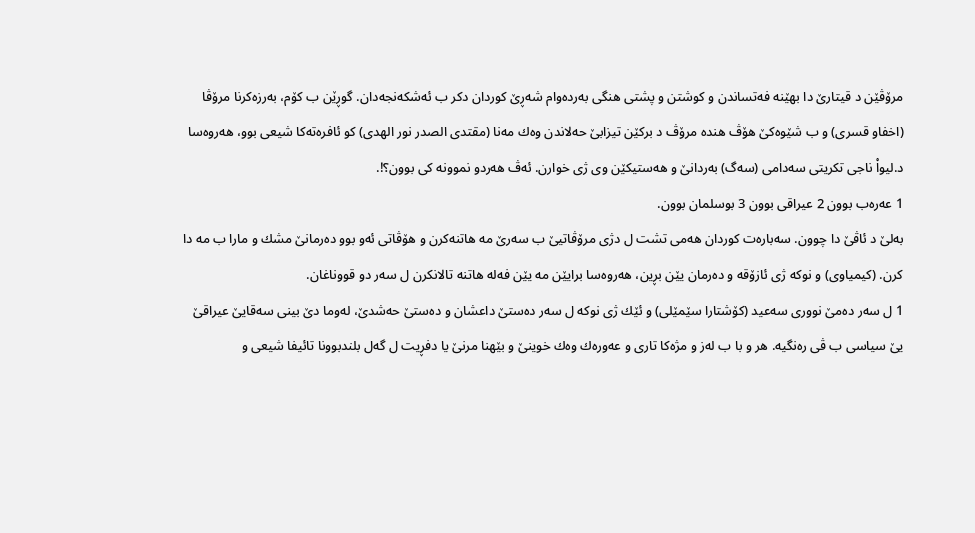مرۆڤێن د قیتارێ دا بهێنه‌ فه‌تساندن و كوشتن و پشتى هنگى به‌رده‌وام شه‌ڕێ كوردان دكر ب ئه‌شكه‌نجه‌دان. گوڕێن ب كۆم، به‌رزه‌كرنا مرۆڤا (اخفا‌و قسری) و ب شێوه‌كێ هۆڤ هنده‌ مرۆڤ د بركێن تیزابێ حه‌لاندن وه‌ك مه‌نا (مقتدى الصدر نور الهدى) كو ئافره‌ته‌كا شیعى بوو، هه‌روه‌سا د.لیواْ ناجی تكریتى سه‌دامى (سه‌گ) به‌ردانێ و هه‌ستیكێن وی ژى خوارن. ئه‌ڤ هه‌ردو نموونه‌ كى بوون؟!.
1 عه‌ره‌ب بوون 2 عیراقى بوون 3 بوسلمان بوون.
به‌لێ د ئاڤێ دا چوون. سه‌باره‌ت كوردان هه‌مى تشت ل دژى مرۆڤاتیێ ب سه‌رێ مه‌ هاتنه‌كرن و هۆڤاتى ئه‌و بوو ده‌رمانێ مشك و مارا ب مه‌ دا كرن. (كیمیاوى) و نوكه‌ ژى ئازۆقه‌ و ده‌رمان یێن بڕین، هه‌روه‌سا برایێن مه‌ یێن فه‌له‌ هاتنه‌ تالانكرن ل سه‌ر دو قووناغان.
1 ل سه‌ر ده‌مێ نوورى سه‌عید (كۆشتارا سێمێلى) و ئێك ژى نوكه‌ ل سه‌ر ده‌ستێ داعشان و ده‌ستێ حه‌شدێ، له‌وما دێ بینى سه‌قایێ عیراقێ یێ سیاسى ب ڤى ره‌نگیه‌. هر و با ب له‌ز و مژه‌كا تارى و عه‌وره‌ك وه‌ك خوینێ و بێهنا مرنێ یا دفڕیت ل گه‌ل بلندبوونا تائیفا شیعى و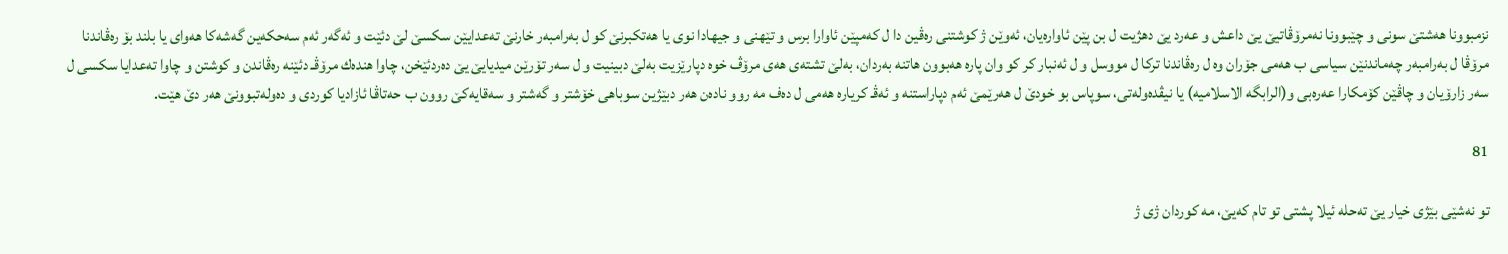نزمبوونا هه‌شتێ سونى و چێبوونا نه‌مرۆڤاتیێ یێ داعش و عه‌رد یێ دهژیت ل بن پێن ئاواره‌یان، ئه‌وێن ژ كوشتنى ره‌ڤین دا ل كه‌مپێن ئاوارا برس و تێهنى و جیهادا نوى یا هه‌تكبرنێ كو ل به‌رامبه‌ر خارنێ ته‌عدایێن سكسێ لێ دئێت و ئه‌گه‌ر ئه‌م سه‌حكه‌ین گه‌شه‌كا هه‌واى یا بلند بۆ ره‌ڤاندنا مرۆڤا ل به‌رامبه‌ر چه‌ماندنێن سیاسى ب هه‌مى جۆران وه‌ ل ره‌ڤاندنا تركا ل مووسل و ل ئه‌نبار كر كو وان پاره‌ هه‌بوون هاتنه‌ به‌ردان، به‌لێ تشته‌ى هه‌ى مرۆڤ خوه‌ دپارێزیت به‌لێ دبینیت و ل سه‌ر تۆرێن میدیایێ یێ ده‌ردئێخن، چاوا هنده‌ك مرۆڤـ دئێنه‌ ره‌ڤاندن و كوشتن و چاوا ته‌عدایا سكسى ل سه‌ر زارۆیان و چاڤێن كۆمكارا عه‌ره‌بى و(الرابگه‌ الاسلامیه‌) یا نیڤده‌وله‌تى، سوپاس بو خودێ ل هه‌رێمێ ئه‌م دپاراستنه‌ و ئه‌ڤـ كریاره‌ هه‌مى ل ده‌ف مه‌ روو ناده‌ن هه‌ر دبێژین سوباهى خۆشتر و گه‌شتر و سه‌قایه‌كێ روون ب حه‌تاڤا ئازادیا كوردى و ده‌وله‌تبوونێ هه‌ر دێ هێت.

81

تو نه‌شێى بێژى خیار یێ ته‌حله‌ ئیلا پشتى تو تام كه‌یێ، مه‌ كوردان ژى ژ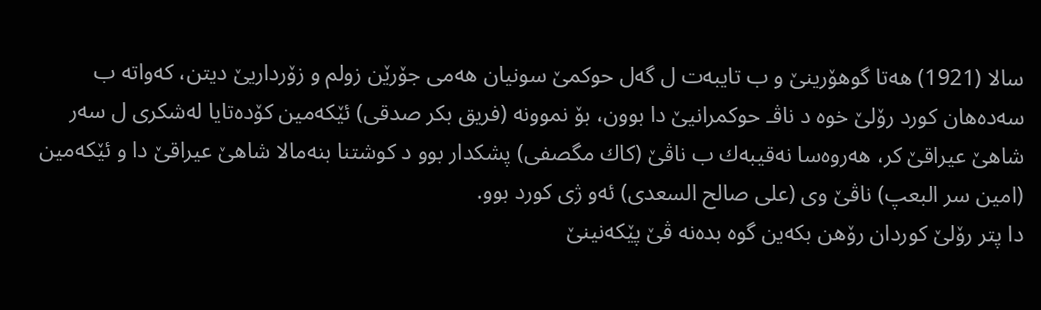سالا (1921) هه‌تا گوهۆرینێ و ب تایبه‌ت ل گه‌ل حوكمێ سونیان هه‌مى جۆرێن زولم و زۆرداریێ دیتن، كه‌واته‌ ب سه‌ده‌هان كورد رۆلێ خوه‌ د ناڤـ حوكمرانیێ دا بوون، بۆ نموونه‌ (فریق بكر صدقى) ئێكه‌مین كۆده‌تایا له‌شكرى ل سه‌ر شاهێ عیراقێ كر، هه‌روه‌سا نه‌قیبه‌ك ب ناڤێ (كاك مگصفى) پشكدار بوو د كوشتنا بنه‌مالا شاهێ عیراقێ دا و ئێكه‌مین (امین سر البعپ) ناڤێ وى (على صالح السعدی) ئه‌و ژى كورد بوو.
دا پتر رۆلێ كوردان رۆهن بكه‌ین گوه بده‌نه‌ ڤێ پێكه‌نینێ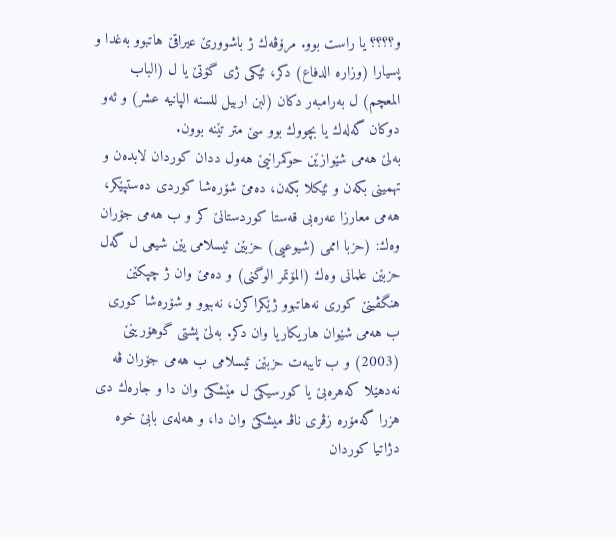و؟؟؟؟ یا راست بوو. مرۆڤه‌ك ژ باشوورێ عیراقێ هاتبوو به‌غدا و پسیارا (وزاره‌ الدفاع) دكر، ئێكى ژى گۆتێ یا ل (الباب المعچم) ل به‌رامبه‌ر دكان (لبن اربیل للسنه‌ الپانیه‌ عشر) و ئه‌و دوكان گه‌له‌ك یا بچووك بوو سێ متر تێنه‌ بوون.
به‌لێ هه‌مى شێوازێن حوكمرانیێ هه‌ول ددان كوردان لابده‌ن و تهمینى بكه‌ن و ئێكلا بكه‌ن، ده‌مێ شۆره‌شا كوردى ده‌ستپێكر، هه‌مى معارزا عه‌ره‌بى قه‌ستا كوردستانێ كر و ب هه‌مى جۆران وه‌ك: (حزبا اممى (شیوعیى) حزبێن ئیسلامى یێن شیعى ل گه‌ل حزبێن علمانی وه‌ك (المۆتمر الوگنی) و ده‌مێ وان ژ چپكێن هنگڤینێ كورى نه‌هاتبوو ژێكراكرن، نه‌ببوو و شۆره‌شا كورى ب هه‌مى شێوان هاریكاریا وان دكر. به‌لێ پشتى گوهۆرینێ (2003) و ب تایبه‌ت حزبێن ئیسلامى ب هه‌مى جۆران ڤه‌ نه‌دهێلا كه‌هره‌بێ یا كورسیكێ ل مێشكێ وان دا و جاره‌ك دى هزرا گه‌مۆره‌ زڤرى ناڤـ میشكێ وان دا، و هه‌له‌ى بابێ خوه‌ دژاتیا كوردان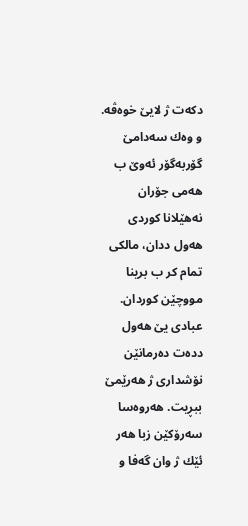دكه‌ت ژ لایێ خوه‌ڤه‌.
و وه‌ك سه‌دامێ گۆربه‌گۆر ئه‌وێ ب هه‌مى جۆران نه‌هێلانا كوردى هه‌ول ددان، مالكى تمام كر ب برینا مووچێن كوردان.
عبادى یێ هه‌ول دده‌ت ده‌رمانێن نۆشداری ژ هه‌رێمێ ببڕیت. هه‌روه‌سا سه‌رۆكێن زبا هه‌ر ئێك ژ وان گه‌فا و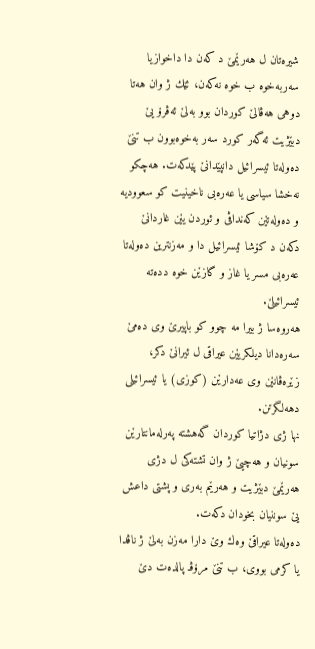شیره‌تان ل هه‌رێمێ د كه‌ن دا داخوازیا سه‌ربه‌خوه‌ ب خوه‌ نه‌كه‌ن، ئێك ژ وان هه‌تا دوهى هه‌ڤالێ كوردان بوو به‌لێ ئه‌ڤرۆ یێ دبێژیت ئه‌گه‌ر كورد سه‌ر به‌خوه‌بوون ب تنێ ده‌وله‌تا ئیسرائیل دانپێدانێ پێدكه‌ت. هه‌چكو نه‌خشا سیاسى یا عه‌ره‌بى ناخینیت كو سعوودیه‌ و ده‌وله‌تێن كه‌نداڤى و ئوردن یێن غاردانێ دكه‌ن د كۆشا ئیسرائیل دا و مه‌زنترین ده‌وله‌تا عه‌ره‌بى مسر یا غاز و گازێن خوه‌ دده‌ته‌ ئیسرائیلێ.
هه‌روه‌سا ژ بیرا مه‌ چوو كو باپیرێ وى ده‌مێ سه‌ره‌دانا دیلكریێن عیراقی ل ئیرانێ دكر، زێره‌ڤانێن وى عه‌دارێن (كوزى) یا ئیسرائیلى دهه‌لگرتن.
نها ژى دژاتیا كوردان گه‌هشته‌ په‌رله‌مانتارێن سونیان و هه‌چیێ ژ وان تشته‌كى ل دژى هه‌رێمێ دبێژیت و هه‌رێم به‌رى و پشتى داعش یێ سوننیان بخودان دكه‌ت.
ده‌وله‌تا عیراقێ وه‌ك وێ دارا مه‌زن به‌لێ ژ ناڤدا یا كرمى بووى، ب تنێ مرۆڤـ پالده‌ت دێ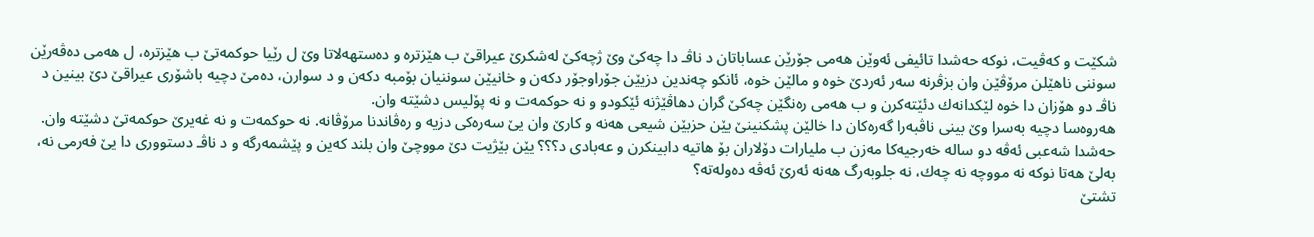شكێت و كه‌ڤیت، نوكه‌ حه‌شدا تائیفى ئه‌وێن هه‌مى جۆرێن عساباتان د ناڤـ دا چه‌كێ وێ ژچه‌كێ له‌شكرێ عیراقێ ب هێزتره‌ و ده‌ستهه‌لاتا وێ ل رێیا حوكمه‌تێ ب هێزتره‌، ل هه‌مى ده‌ڤه‌رێن سوننى ناهێلن مرۆڤێن وان بزڤرنه‌ سه‌ر ئه‌ردێ خوه‌ و مالێن خوه‌، ئانكو چه‌ندین دزیێن جۆراوجۆر دكه‌ن و خانیێن سوننیان بۆمبه‌ دكه‌ن و د سوارن، ده‌مێ دچیه‌ باشۆرى عیراقێ دێ بینین د ناڤـ دو هۆزان دا خوه‌ لێكدانه‌ك دئێته‌كرن و ب هه‌مى ره‌نگێن چه‌كێ گران دهاڤێژنه‌ ئێكودو و نه‌ حوكمه‌ت و نه‌ پۆلیس دشێته‌ وان.
هه‌روه‌سا دچیه‌ به‌سرا وێ بینى ناڤبه‌را گه‌ره‌كان دا خالێن پشكنینێ یێن حزبێن شیعى هه‌نه‌ و كارێ وان یێ سه‌ره‌كى دزیه‌ و ره‌ڤاندنا مرۆڤانه‌. نه‌ حوكمه‌ت و نه‌ غه‌یرێ حوكمه‌تێ دشێته‌ وان.
حه‌شدا شه‌عبى ئه‌ڤه‌ دو ساله‌ خه‌رجیه‌كا مه‌زن ب ملیارات دۆلاران بۆ هاتیه‌ دابینكرن و عه‌بادی د؟؟؟ یێن بێژیت دێ مووچێ وان بلند كه‌ین و پێشمه‌رگه‌ و د ناڤـ دستوورى دا یێ فه‌رمى نه‌، به‌لێ هه‌تا نوكه‌ نه‌ مووچه‌ نه‌ چه‌ك، نه‌ جلوبه‌رگ هه‌نه‌ ئه‌رێ ئه‌ڤه‌ ده‌وله‌ته‌؟
تشتێ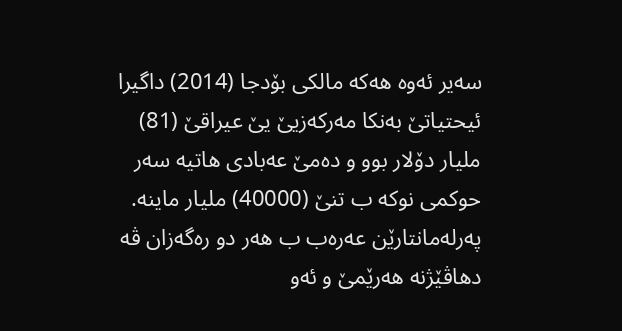سه‌یر ئه‌وه‌ هه‌كه‌ مالكى بۆدجا (2014) داگیرا ئیحتیاتێ به‌نكا مه‌ركه‌زیێ یێ عیراقێ (81) ملیار دۆلار بوو و ده‌مێ عه‌بادى هاتیه‌ سه‌ر حوكمى نوكه‌ ب تنێ (40000) ملیار ماینه‌.
په‌رله‌مانتارێن عه‌ره‌ب ب هه‌ر دو ره‌گه‌زان ڤه‌ دهاڤێژنه‌ هه‌رێمێ و ئه‌و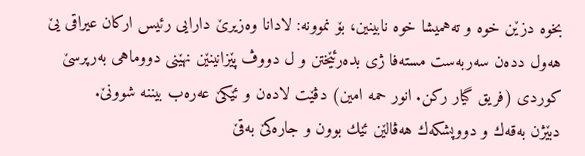بخوه‌ دزێن خوه‌ و ته‌همیشا خوه‌ نابینین، بۆ نموونه‌: لادانا وه‌زیرێ دارایى رئیس اركان عیراقى یێ هه‌ول دده‌ن سه‌ربه‌ست مسته‌فا ژى بده‌رئێختن و ل دووڤ پێزانینێن نهێنى دووماهی به‌رپرسێ كوردى (فریق گیار ركن. انور حمه‌ امین) دڤێت لاده‌ن و ئێكێ عه‌ره‌ب بیننه‌ شوونێ.
دبێژن به‌قه‌ك و دووپشكه‌ك هه‌ڤالێن ئێك بوون و جاره‌كێ به‌قێ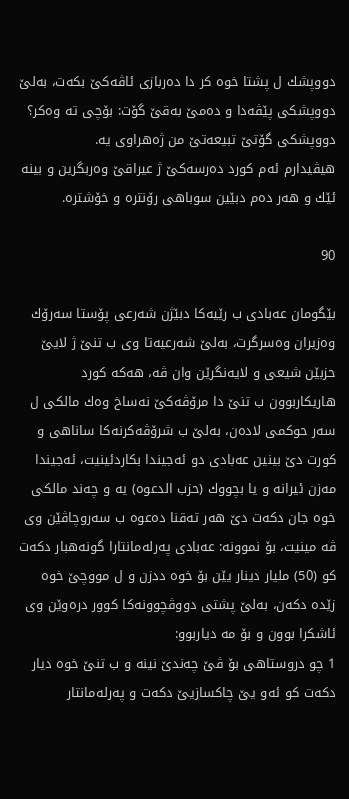دووپشك ل پشتا خوه‌ كر دا ده‌ربازى ئاڤه‌كێ بكه‌ت، به‌لێ دووپشكى پێڤه‌دا و ده‌مێ به‌قێ گۆت: بۆچى ته‌ وه‌كر؟ دووپشكى گۆتێ تبیعه‌تێ من ژه‌هراوى یه‌.
هیڤیدارم ئه‌م كورد ده‌رسه‌كێ ژ عیراقێ وه‌ربگرین و بینه‌ ئێك و هه‌ر ده‌م دبێین سوباهى رۆنتره‌ و خۆشتره‌.

90

بێگومان عه‌بادى ب رێیه‌كا دبێژن شه‌رعى پۆستا سه‌رۆك وه‌زیران وه‌سرگرت، به‌لێ شه‌رعیه‌تا وى ب تنێ ژ لایێ حزبێن شیعى و لایه‌نگرێن وان ڤه‌، هه‌كه‌ كورد هاریكاربوون ب تنێ دا مرۆڤه‌كێ نه‌ساخ وه‌ك مالكى ل سه‌ر حوكمى لاده‌ن، به‌لێ ب شرۆڤه‌كرنه‌كا ساناهى و كورت دێ بینین عه‌بادى دو ئه‌جیندا بكاردئینیت، ئه‌جیندا مه‌زن ئیرانه‌ و یا بچووك (حزب الدعوه‌) یه‌ و چه‌ند مالكى خوه‌ جان دكه‌ت دێ هه‌ر ته‌قنا ده‌عوه‌ ب سه‌روچاڤێن وى ڤه‌ مینیت، بۆ نموونه‌: عه‌بادى په‌رله‌مانتارا گونه‌هبار دكه‌ت كو (50) ملیار دینار یێن بۆ خوه‌ ددزن و ل مووچێ خوه‌ زێده‌ دكه‌ن، به‌لێ پشتى دووڤچوونه‌كا كوور دره‌وێن وى ئاشكرا بوون و بۆ مه‌ دیاربوو:
1 چو دروستاهى بۆ ڤێ چه‌ندێ نینه‌ و ب تنێ خوه‌ دیار دكه‌ت كو ئه‌و یێ چاكسازیێ دكه‌ت و په‌رله‌مانتار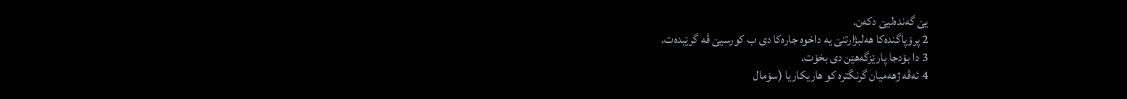یێ گه‌نده‌لیێ دكه‌ن.
2 پرۆپاگنده‌كا هه‌لبژارتنێ یه‌ داخوه‌ جاره‌كا دى ب كورسیێ ڤه‌ گرێبده‌ت.
3 دا بۆدجا پارێزگه‌هێن دى بخۆت.
4 ئه‌ڤه‌ ژهه‌میان گرنگتره‌ كو هاریكاریا (سۆمال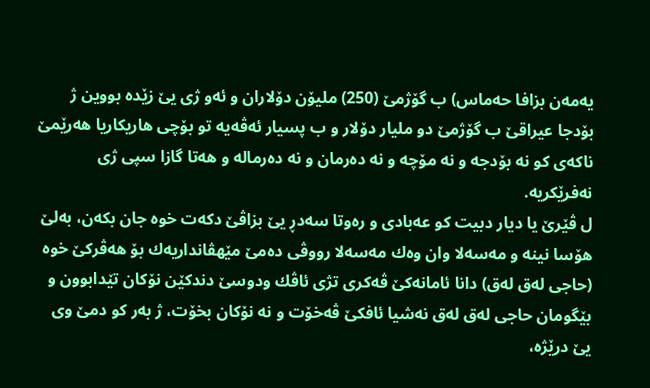یه‌مه‌ن بزافا حه‌ماس) ب گۆژمێ (250) ملیۆن دۆلاران و ئه‌و ژى یێ زێده‌ بووین ژ بۆدجا عیراقێ ب گۆژمێ دو ملیار دۆلار و ب پسیار ئه‌ڤه‌یه‌ تو بۆچى هاریكاریا هه‌رێمێ ناكه‌ى كو نه‌ بۆدجه‌ و نه‌ مۆچه‌ و نه‌ ده‌رمان و نه‌ ده‌رماله‌ و هه‌تا گازا سپى ژى نه‌فرێكریه‌.
ل ڤێرێ یا دیار دبیت كو عه‌بادى و ره‌وتا سه‌دڕ یێ بزاڤێ دكه‌ت خوه‌ جان بكه‌ن، به‌لێ هۆسا نینه‌ و مه‌سه‌لا وان وه‌ك مه‌سه‌لا رووڤى ده‌مێ مێهڤانداریه‌ك بۆ هه‌ڤركێ خوه‌ (حاجى له‌ق له‌ق) دانا ئامانه‌كێ ڤه‌كرى تژى ئاڤك ودوسێ دندكێن نۆكان تێدابوون و بێگومان حاجى له‌ق له‌ق نه‌شیا ئافكێ ڤه‌خۆت و نه‌ نۆكان بخۆت، ژ به‌ر كو دمێ وى یێ درێژه‌،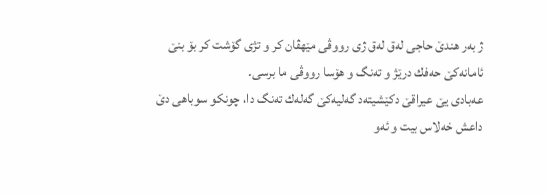ژ به‌ر هندێ حاجى له‌ق له‌ق ژى رووڤى مێهڤان كر و تژى گۆشت كر بۆ بنێ ئامانه‌كێ حه‌فك درێژ و ته‌نگ و هۆسا رووڤى ما برسى.
عه‌بادى یێ عیراقێ دكێشیته‌د گه‌لیه‌كێ گه‌له‌ك ته‌نگ دا، چونكو سوباهى دێ داعش خه‌لاس بیت و ئه‌و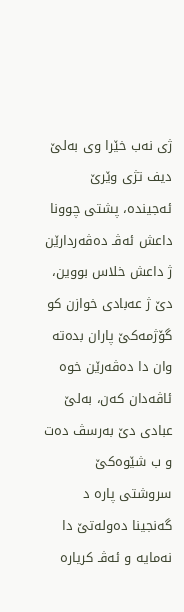ژى نه‌ب خێرا وى به‌لێ دیف تژى وێرێ ئه‌جینده‌، پشتى چوونا داعش ئه‌ڤـ ده‌ڤه‌ردارێن ژ داعش خلاس بووین، دێ ژ عه‌بادى خوازن كو گۆژمه‌كێ پاران بده‌ته‌ وان دا ده‌ڤه‌رێن خوه‌ ئاڤه‌دان كه‌ن، به‌لێ عبادى دێ به‌رسڤ ده‌ت و ب شێوه‌كێ سروشتى پاره‌ د گه‌نجینا ده‌وله‌تێ دا نه‌مایه‌ و ئه‌ڤـ كریاره‌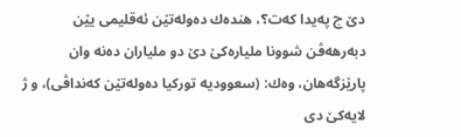دێ چ په‌یدا كه‌ت؟، هنده‌ك ده‌وله‌تێن ئه‌قلیمى یێن دبه‌رهه‌ڤن شوونا ملیاره‌كێ دێ دو ملیاران ده‌نه‌ وان پارێزگه‌هان، وه‌ك: (سعوودیه‌ توركیا ده‌وله‌تێن كه‌نداڤى)، و ژ لایه‌كێ دى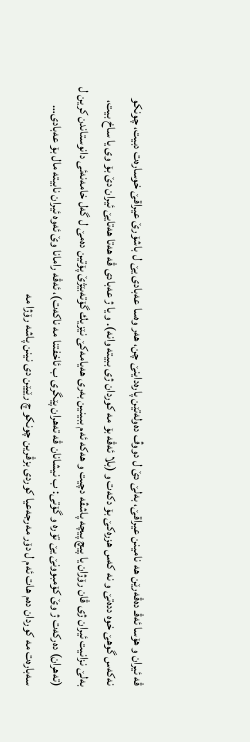ڤه‌ ئیران و هۆسا ئه‌ڤـ ده‌ڤه‌رێن هه‌ نامینن عیراقێ، به‌لێ دێ ل دووڤ ده‌وله‌تێن پاره‌داینێ چن، هه‌ر وه‌سا عه‌بادى یێ ل باشۆرێ عیراقێ خوساره‌ت دبیت، چونكو نه‌كه‌س گوهێ خوه‌ دده‌تێ و نه‌ كه‌س هزره‌كێ بۆ دكه‌ت و (بلا ئه‌ڤه‌ بۆ مه‌ كوردان ژى ببیته‌ وانه‌). و یا ژ عه‌بادى ڤه‌ هه‌تا هه‌تایێ ئیران دێ بۆ وى یا ساخ بیت، به‌لێ نزانیت ئیران ژى ڤان رۆژان یا پیچ پیچه‌ پاشڤه‌ دچیت و هه‌كه‌ ئه‌م ببینین به‌رى هه‌یامه‌كێ نێزیك گۆته‌بێژێ پۆتین ده‌مێ ل گه‌ل خامه‌نه‌ئى دانوستاندن كرین ل (ته‌هران) ده‌ركه‌ت ژ وێ كۆمبوونێ یێ تۆره‌ و گۆتى: ب نیشانان ڤه‌ ته‌هران پێگرى ب ئاخفتنا مه‌ ناكه‌ت)، ئه‌ڤه‌ رامانا وێ ئه‌وه‌ ئیران نابیته‌ مال بۆ عه‌بادى… سه‌باره‌ت مه‌ كوردان ده‌م هات ئه‌م ل دۆر مه‌رجه‌عیا كوردى بزڤرین چونكو چ رێیێن دى نینن پاشه‌ رۆژا مه‌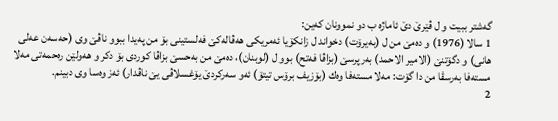گه‌شتر ببیت و ل ڤێرێ دێ ئاماژه‌ ب دو نموونان كه‌ین:
1 سالا (1976) و ده‌مێ من ل (به‌یرۆت) دخواند ل زانكۆیا ئه‌مریكى هه‌ڤاله‌كێ فه‌لستینى بۆ من په‌یدا ببوو ناڤێ وى (حه‌سه‌ن عه‌لى هانی) و دگۆتنێ (الامیر الاحمد) به‌رپرسێ (بزاڤا فه‌تح) بوو ل (لوبنان)، ده‌مێ من به‌حسێ بزاڤا كوردى بۆ دكر و هه‌ولێن ره‌حمه‌تى مه‌لا مسته‌فا به‌رسڤا من دا گۆت: مه‌لا مسته‌فا وه‌ك (بۆزیف برۆس تیتۆ) ئه‌و سه‌ركردێ یۆغسلاڤى یێ ناڤدار) ئه‌ز وه‌سا وى دبینم.
2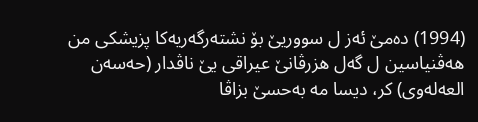(1994) ده‌مێ ئه‌ز ل سووریێ بۆ نشته‌رگه‌ریه‌كا پزیشكى من هه‌ڤنیاسین ل گه‌ل هزرڤانێ عیراقى یێ ناڤدار (حه‌سه‌ن العه‌له‌وی) كر، دیسا مه‌ به‌حسێ بزاڤا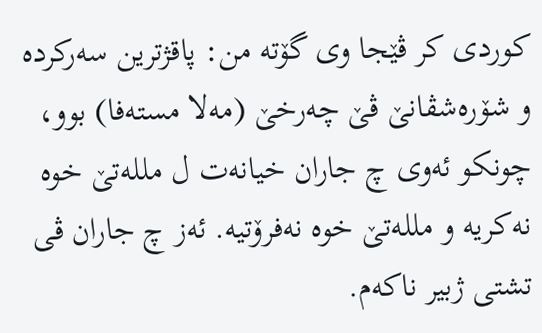كوردى كر ڤێجا وى گۆته‌ من: پاقژترین سه‌ركرده‌ و شۆره‌شڤانێ ڤێ چه‌رخێ (مه‌لا مسته‌فا) بوو، چونكو ئه‌وى چ جاران خیانه‌ت ل ملله‌تێ خوه‌ نه‌كریه‌ و ملله‌تێ خوه‌ نه‌فرۆتیه‌. ئه‌ز چ جاران ڤى تشتى ژبیر ناكه‌م.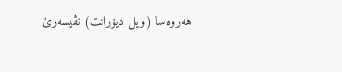هه‌روه‌سا (ویل دیۆرانت) نڤیسه‌رێ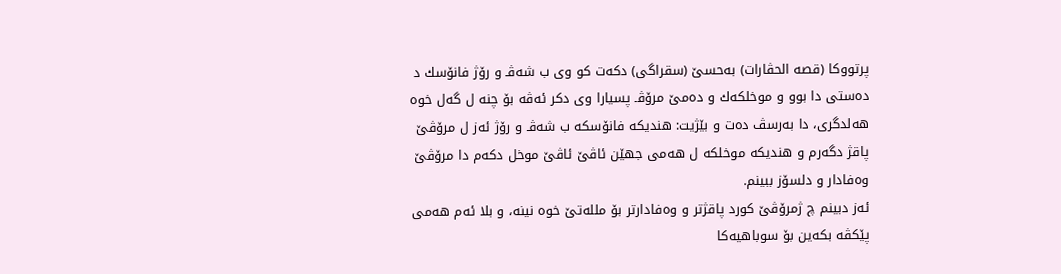پرتووكا (قصه‌ الحڤارات) به‌حسێ (سقراگى) دكه‌ت كو وى ب شه‌ڤـ و رۆژ فانۆسك د ده‌ستى دا بوو و موخلكه‌ك و ده‌مێ مرۆڤـ پسیارا وى دكر ئه‌ڤه‌ بۆ چنه‌ ل گه‌ل خوه‌ هه‌لدگرى، دا به‌رسڤ ده‌ت و بێژیت: هندیكه‌ فانۆسكه‌ ب شه‌ڤـ و رۆژ ئه‌ز ل مرۆڤێ پاقژ دگه‌رم و هندیكه‌ موخلكه‌ ل هه‌مى جهێن ئاڤێ ئاڤێ موخل دكه‌م دا مرۆڤێ وه‌فادار و دلسۆز ببینم.
ئه‌ز دبینم چ ژمرۆڤێ كورد پاقژتر و وه‌فادارتر بۆ ملله‌تێ خوه‌ نینه‌، و بلا ئه‌م هه‌مى پێكڤه‌ بكه‌ین بۆ سوباهیه‌كا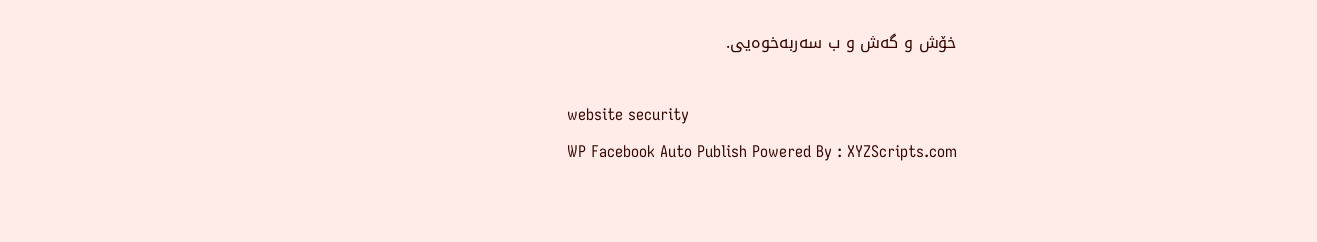خۆش و گه‌ش و ب سه‌ربه‌خوه‌یى.

website security
WP Facebook Auto Publish Powered By : XYZScripts.com